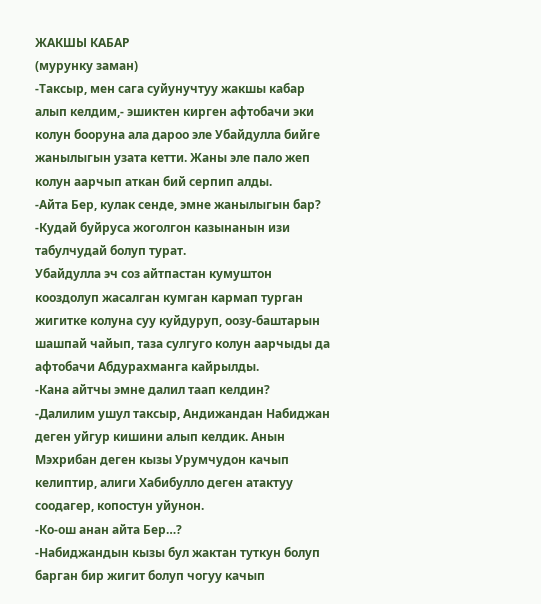ЖАКШЫ КАБАР
(мурунку заман)
-Таксыр, мен сага суйунучтуу жакшы кабар алып келдим,- эшиктен кирген афтобачи эки колун бооруна ала дароо эле Убайдулла бийге жанылыгын узата кетти. Жаны эле пало жеп колун аарчып аткан бий серпип алды.
-Айта Бер, кулак сенде, эмне жанылыгын бар?
-Кудай буйруса жоголгон казынанын изи табулчудай болуп турат.
Убайдулла эч соз айтпастан кумуштон кооздолуп жасалган кумган кармап турган жигитке колуна суу куйдуруп, оозу-баштарын шашпай чайып, таза сулгуго колун аарчыды да афтобачи Абдурахманга кайрылды.
-Кана айтчы эмне далил таап келдин?
-Далилим ушул таксыр, Андижандан Набиджан деген уйгур кишини алып келдик. Анын Мэхрибан деген кызы Урумчудон качып келиптир, алиги Хабибулло деген атактуу соодагер, копостун уйунон.
-Ко-ош анан айта Бер…?
-Набиджандын кызы бул жактан туткун болуп барган бир жигит болуп чогуу качып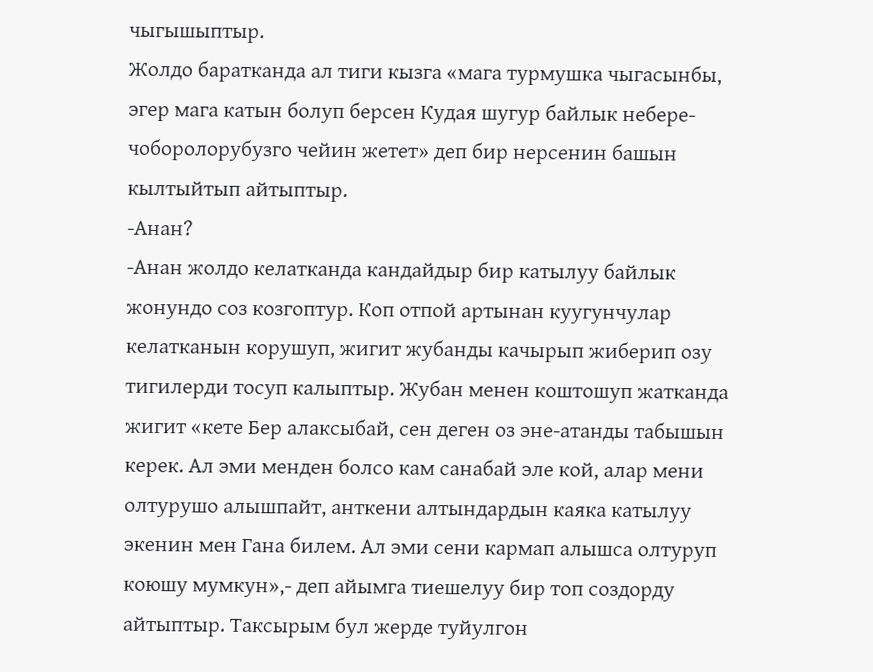чыгышыптыр.
Жолдо баратканда ал тиги кызга «мага турмушка чыгасынбы, эгер мага катын болуп берсен Кудая шугур байлык небере-чоборолорубузго чейин жетет» деп бир нерсенин башын кылтыйтып айтыптыр.
-Анан?
-Анан жолдо келатканда кандайдыр бир катылуу байлык жонундо соз козгоптур. Коп отпой артынан куугунчулар келатканын корушуп, жигит жубанды качырып жиберип озу тигилерди тосуп калыптыр. Жубан менен коштошуп жатканда жигит «кете Бер алаксыбай, сен деген оз эне-атанды табышын керек. Ал эми менден болсо кам санабай эле кой, алар мени олтурушо алышпайт, анткени алтындардын каяка катылуу экенин мен Гана билем. Ал эми сени кармап алышса олтуруп коюшу мумкун»,- деп айымга тиешелуу бир топ создорду айтыптыр. Таксырым бул жерде туйулгон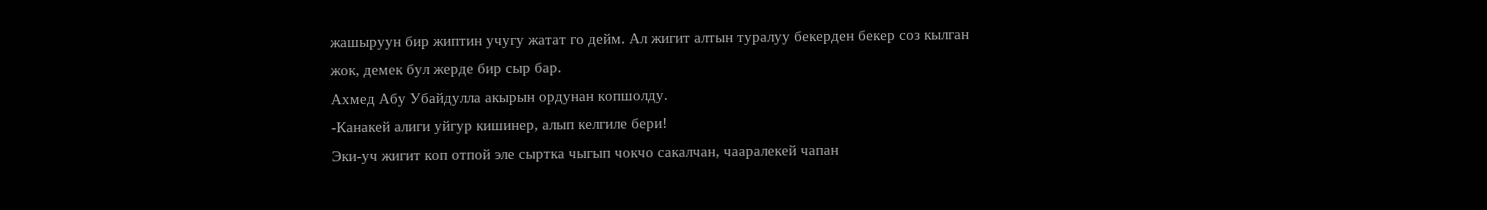жашыруун бир жиптин учугу жатат го дейм. Ал жигит алтын туралуу бекерден бекер соз кылган жок, демек бул жерде бир сыр бар.
Ахмед Абу Убайдулла акырын ордунан копшолду.
-Канакей алиги уйгур кишинер, алып келгиле бери!
Эки-уч жигит коп отпой эле сыртка чыгып чокчо сакалчан, чааралекей чапан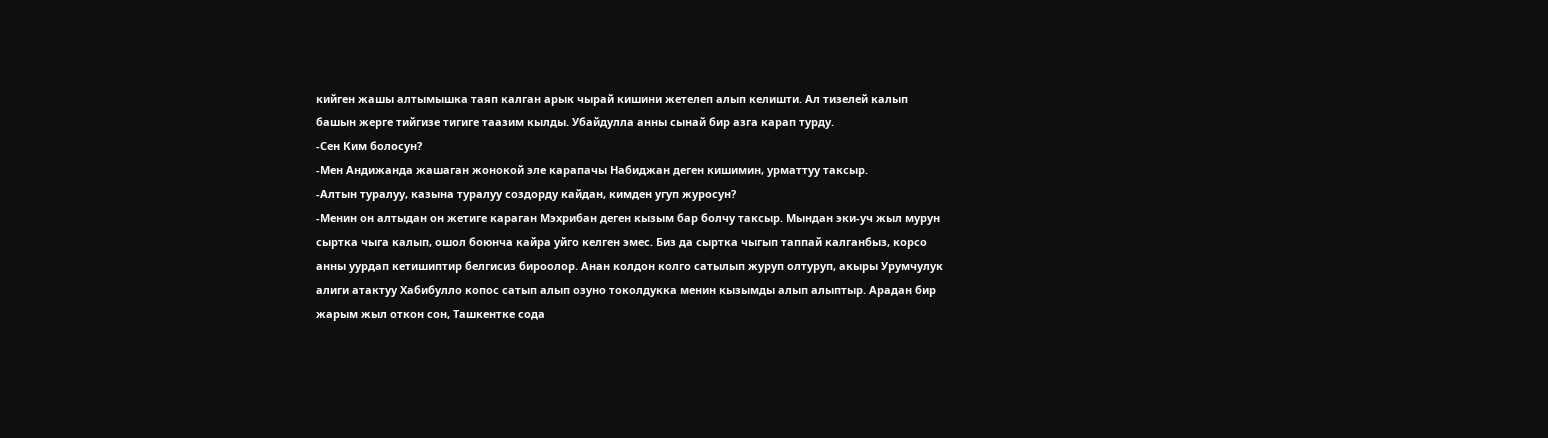кийген жашы алтымышка таяп калган арык чырай кишини жетелеп алып келишти. Ал тизелей калып башын жерге тийгизе тигиге таазим кылды. Убайдулла анны сынай бир азга карап турду.
-Сен Ким болосун?
-Мен Андижанда жашаган жонокой эле карапачы Набиджан деген кишимин, урматтуу таксыр.
-Алтын туралуу, казына туралуу создорду кайдан, кимден угуп журосун?
-Менин он алтыдан он жетиге караган Мэхрибан деген кызым бар болчу таксыр. Мындан эки-уч жыл мурун сыртка чыга калып, ошол боюнча кайра уйго келген эмес. Биз да сыртка чыгып таппай калганбыз, корсо анны уурдап кетишиптир белгисиз бироолор. Анан колдон колго сатылып журуп олтуруп, акыры Урумчулук алиги атактуу Хабибулло копос сатып алып озуно токолдукка менин кызымды алып алыптыр. Арадан бир жарым жыл откон сон, Ташкентке сода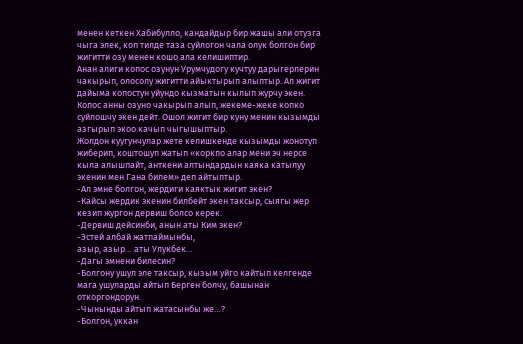менен кеткен Хабибулло, кандайдыр бир жашы али отузга чыга элек, коп тилде таза суйлогон чала олук болгон бир жигитти озу менен кошо ала келишиптир.
Анан алиги копос озунун Урумчудогу кучтуу дарыгерлерин чакырып, олосолу жигитти айыктырып алыптыр. Ал жигит дайыма копостун уйундо кызматын кылып журчу экен. Копос анны озуно чакырып алып, жекеме-жеке копко суйлошчу экен дейт. Ошол жигит бир куну менин кызымды азгырып экоо качып чыгышыптыр.
Жолдон куугунчулар жете келишкенде кызымды жонотуп жиберип, коштошуп жатып «коркпо алар мени эч нерсе кыла алышпайт, анткени алтындардын каяка катылуу экенин мен Гана билем» деп айтыптыр.
-Ал эмне болгон, жердиги каяктык жигит экен?
-Кайсы жердик экенин билбейт экен таксыр, сыягы жер кезип жургон дервиш болсо керек.
-Дервиш дейсинби, анын аты Ким экен?
-Эстей албай жатпаймынбы,
азыр, азыр… аты Улукбек…
-Дагы эмнени билесин?
-Болгону ушул эле таксыр, кызым уйго кайтып келгенде мага ушуларды айтып Берген болчу, башынан откоргондорун.
-Чынынды айтып жатасынбы же…?
-Болгон, уккан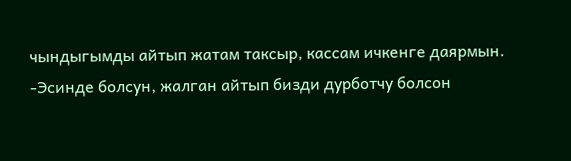чындыгымды айтып жатам таксыр, кассам ичкенге даярмын.
-Эсинде болсун, жалган айтып бизди дурботчу болсон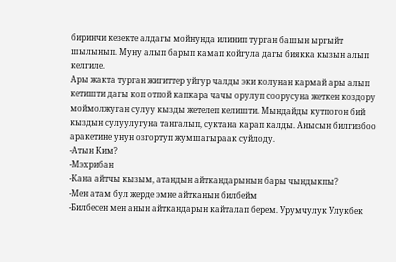биринчи кезекте алдагы мойнунда илинип турган башын ыргыйт шылынып. Муну алып барып камап койгула дагы биякка кызын алып келгиле.
Ары жакта турган жигиттер уйгур чалды эки колунан кармай ары алып кетишти дагы коп отпой капкара чачы орулуп соорусуна жеткен коздору моймолжуган сулуу кызды жетелеп келишти. Мындайды кутпогон бий кыздын сулуулугуна тангалып, суктана карап калды. Анысын билгизбоо аракетине унун озгортуп жумшагыраак суйлоду.
-Атын Ким?
-Мэхрибан
-Кана айтчы кызым, атандын айткандарынын бары чындыкпы?
-Мен атам бул жерде эмне айтканын билбейм
-Билбесен мен анын айткандарын кайталап берем. Урумчулук Улукбек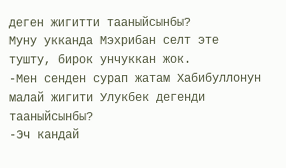деген жигитти тааныйсынбы?
Муну укканда Мэхрибан селт эте тушту, бирок унчуккан жок.
-Мен сенден сурап жатам Хабибуллонун малай жигити Улукбек дегенди тааныйсынбы?
-Эч кандай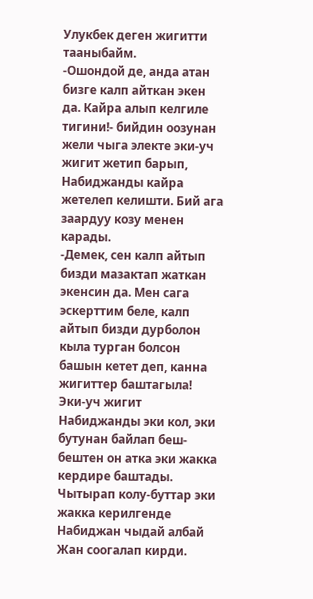Улукбек деген жигитти тааныбайм.
-Ошондой де, анда атан бизге калп айткан экен да. Кайра алып келгиле тигини!- бийдин оозунан жели чыга электе эки-уч жигит жетип барып, Набиджанды кайра жетелеп келишти. Бий ага заардуу козу менен карады.
-Демек, сен калп айтып бизди мазактап жаткан экенсин да. Мен сага эскерттим беле, калп айтып бизди дурболон кыла турган болсон башын кетет деп, канна жигиттер баштагыла!
Эки-уч жигит Набиджанды эки кол, эки бутунан байлап беш-бештен он атка эки жакка кердире баштады. Чытырап колу-буттар эки жакка керилгенде Набиджан чыдай албай Жан соогалап кирди.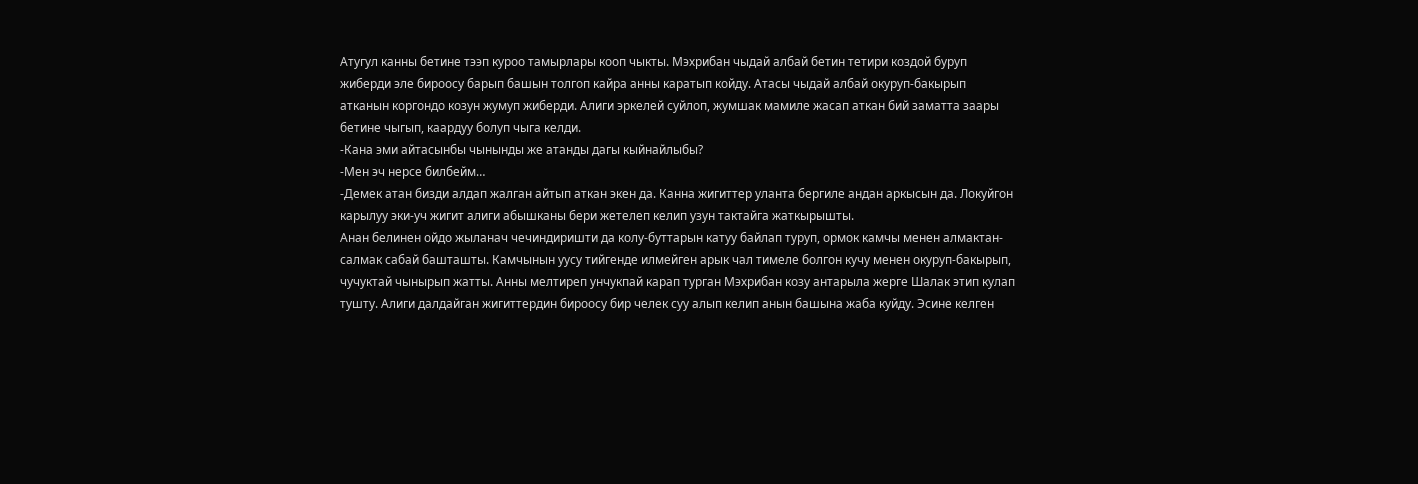Атугул канны бетине тээп куроо тамырлары кооп чыкты. Мэхрибан чыдай албай бетин тетири коздой буруп жиберди эле бироосу барып башын толгоп кайра анны каратып койду. Атасы чыдай албай окуруп-бакырып атканын коргондо козун жумуп жиберди. Алиги эркелей суйлоп, жумшак мамиле жасап аткан бий заматта заары бетине чыгып, каардуу болуп чыга келди.
-Кана эми айтасынбы чынынды же атанды дагы кыйнайлыбы?
-Мен эч нерсе билбейм…
-Демек атан бизди алдап жалган айтып аткан экен да. Канна жигиттер уланта бергиле андан аркысын да. Локуйгон карылуу эки-уч жигит алиги абышканы бери жетелеп келип узун тактайга жаткырышты.
Анан белинен ойдо жыланач чечиндиришти да колу-буттарын катуу байлап туруп, ормок камчы менен алмактан-салмак сабай башташты. Камчынын уусу тийгенде илмейген арык чал тимеле болгон кучу менен окуруп-бакырып,
чучуктай чынырып жатты. Анны мелтиреп унчукпай карап турган Мэхрибан козу антарыла жерге Шалак этип кулап тушту. Алиги далдайган жигиттердин бироосу бир челек суу алып келип анын башына жаба куйду. Эсине келген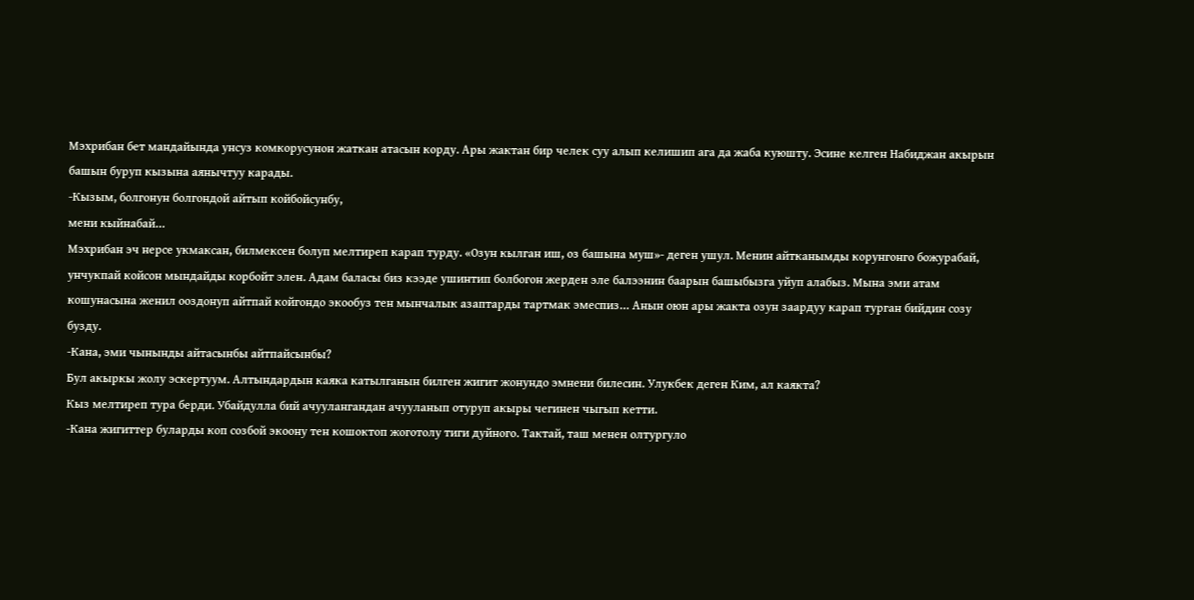Мэхрибан бет мандайында унсуз комкорусунон жаткан атасын корду. Ары жактан бир челек суу алып келишип ага да жаба куюшту. Эсине келген Набиджан акырын башын буруп кызына аянычтуу карады.
-Кызым, болгонун болгондой айтып койбойсунбу,
мени кыйнабай…
Мэхрибан эч нерсе укмаксан, билмексен болуп мелтиреп карап турду. «Озун кылган иш, оз башына муш»- деген ушул. Менин айтканымды корунгонго божурабай, унчукпай койсон мындайды корбойт элен. Адам баласы биз кээде ушинтип болбогон жерден эле балээнин баарын башыбызга уйуп алабыз. Мына эми атам кошунасына женил ооздонуп айтпай койгондо экообуз тен мынчалык азаптарды тартмак эмеспиз… Анын оюн ары жакта озун заардуу карап турган бийдин созу бузду.
-Кана, эми чынынды айтасынбы айтпайсынбы?
Бул акыркы жолу эскертуум. Алтындардын каяка катылганын билген жигит жонундо эмнени билесин. Улукбек деген Ким, ал каякта?
Кыз мелтиреп тура берди. Убайдулла бий ачуулангандан ачууланып отуруп акыры чегинен чыгып кетти.
-Кана жигиттер буларды коп созбой экоону тен кошоктоп жоготолу тиги дуйного. Тактай, таш менен олтургуло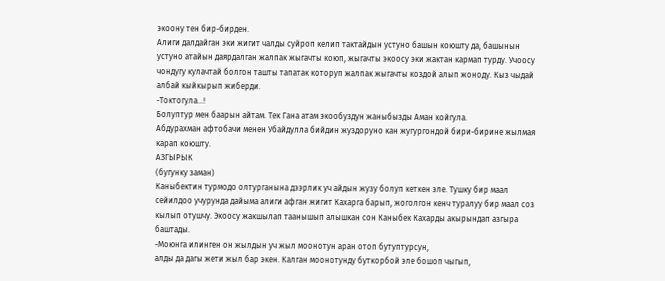экоону тен бир-бирден.
Алиги далдайган эки жигит чалды суйроп келип тактайдын устуно башын коюшту да, башынын устуно атайын даярдалган жалпак жыгачты коюп, жыгачты экоосу эки жактан кармап турду. Учоосу чондугу кулачтай болгон ташты тапатак которуп жалпак жыгачты коздой алып жоноду. Кыз чыдай албай кыйкырып жиберди.
-Токтогула…!
Болуптур мен баарын айтам. Тек Гана атам экообуздун жаныбызды Аман койгула.
Абдурахман афтобачи менен Убайдулла бийдин жуздоруно кан жугургондой бири-бирине жылмая карап коюшту.
АЗГЫРЫК
(бугунку заман)
Каныбектин турмодо олтурганына дээрлик уч айдын жузу болуп кеткен эле. Тушку бир маал сейилдоо учурунда дайыма алиги афган жигит Кахарга барып, жоголгон кенч туралуу бир маал соз кылып отушчу. Экоосу жакшылап таанышып алышкан сон Каныбек Кахарды акырындап азгыра баштады.
-Моюнга илинген он жылдын уч жыл моонотун аран отоп бутуптурсун,
алды да дагы жети жыл бар экен. Калган моонотунду буткорбой эле бошоп чыгып,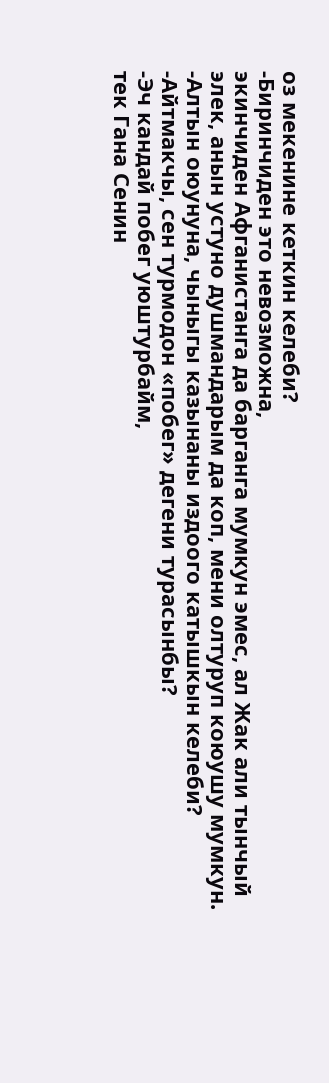оз мекенине кеткин келеби?
-Биринчиден это невозможна,
экинчиден Афганистанга да барганга мумкун эмес, ал Жак али тынчый элек, анын устуно душмандарым да коп, мени олтуруп коюушу мумкун.
-Алтын оюунуна, чыныгы казынаны издоого катышкын келеби?
-Айтмакчы, сен турмодон «побег» дегени турасынбы?
-Эч кандай побег уюштурбайм,
тек Гана Сенин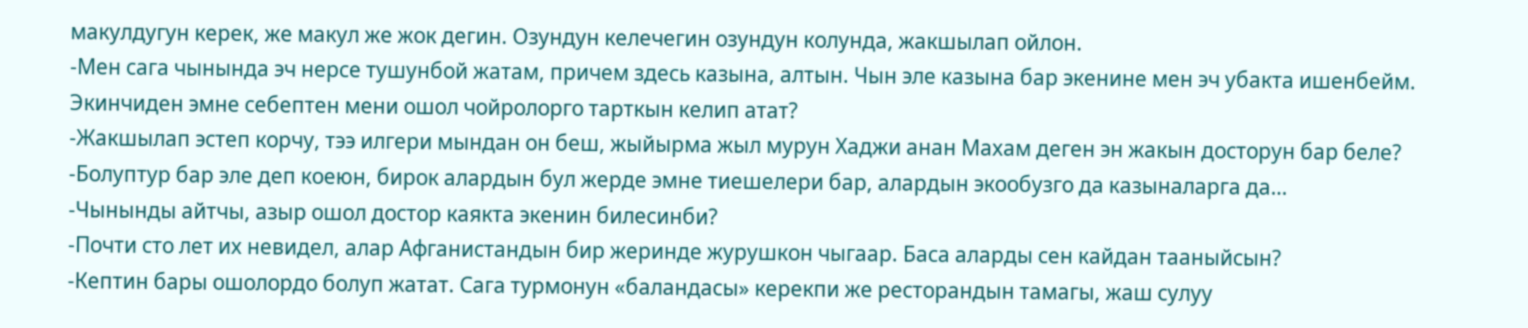макулдугун керек, же макул же жок дегин. Озундун келечегин озундун колунда, жакшылап ойлон.
-Мен сага чынында эч нерсе тушунбой жатам, причем здесь казына, алтын. Чын эле казына бар экенине мен эч убакта ишенбейм. Экинчиден эмне себептен мени ошол чойролорго тарткын келип атат?
-Жакшылап эстеп корчу, тээ илгери мындан он беш, жыйырма жыл мурун Хаджи анан Махам деген эн жакын досторун бар беле?
-Болуптур бар эле деп коеюн, бирок алардын бул жерде эмне тиешелери бар, алардын экообузго да казыналарга да…
-Чынынды айтчы, азыр ошол достор каякта экенин билесинби?
-Почти сто лет их невидел, алар Афганистандын бир жеринде журушкон чыгаар. Баса аларды сен кайдан тааныйсын?
-Кептин бары ошолордо болуп жатат. Сага турмонун «баландасы» керекпи же ресторандын тамагы, жаш сулуу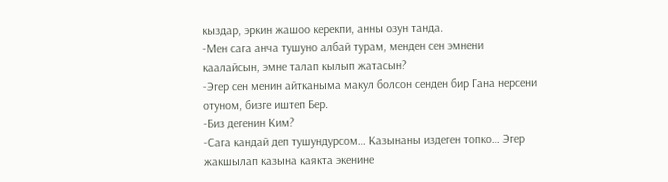кыздар, эркин жашоо керекпи, анны озун танда.
-Мен сага анча тушуно албай турам, менден сен эмнени каалайсын, эмне талап кылып жатасын?
-Эгер сен менин айтканыма макул болсон сенден бир Гана нерсени отуном, бизге иштеп Бер.
-Биз дегенин Ким?
-Сага кандай деп тушундурсом… Казынаны издеген топко… Эгер жакшылап казына каякта экенине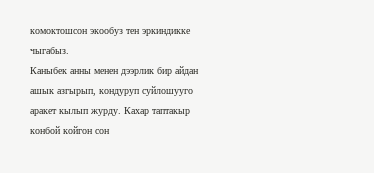комоктошсон экообуз тен эркиндикке чыгабыз.
Каныбек анны менен дээрлик бир айдан ашык азгырып, кондуруп суйлошууго аракет кылып журду. Кахар таптакыр конбой койгон сон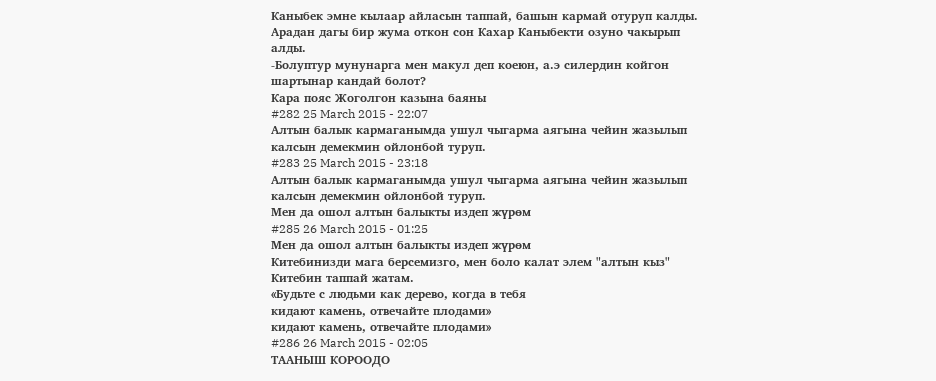Каныбек эмне кылаар айласын таппай, башын кармай отуруп калды. Арадан дагы бир жума откон сон Кахар Каныбекти озуно чакырып алды.
-Болуптур мунунарга мен макул деп коеюн, а.э силердин койгон шартынар кандай болот?
Кара пояс Жоголгон казына баяны
#282 25 March 2015 - 22:07
Алтын балык кармаганымда ушул чыгарма аягына чейин жазылып калсын демекмин ойлонбой туруп.
#283 25 March 2015 - 23:18
Алтын балык кармаганымда ушул чыгарма аягына чейин жазылып калсын демекмин ойлонбой туруп.
Мен да ошол алтын балыкты издеп жүрөм
#285 26 March 2015 - 01:25
Мен да ошол алтын балыкты издеп жүрөм
Китебинизди мага берсемизго, мен боло калат элем "алтын кыз"
Китебин таппай жатам.
«Будьте с людьми как дерево, когда в тебя
кидают камень, отвечайте плодами»
кидают камень, отвечайте плодами»
#286 26 March 2015 - 02:05
ТААНЫШ КОРООДО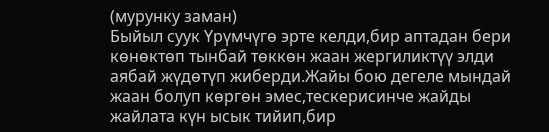(мурунку заман)
Быйыл суук Үрүмчүгө эрте келди,бир аптадан бери көнөктөп тынбай төккөн жаан жергиликтүү элди аябай жүдөтүп жиберди.Жайы бою дегеле мындай жаан болуп көргөн эмес,тескерисинче жайды жайлата күн ысык тийип,бир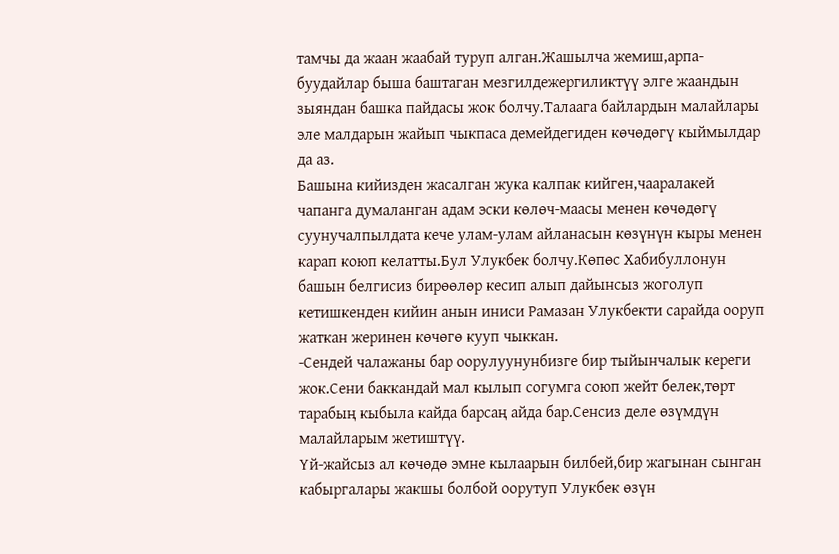тамчы да жаан жаабай туруп алган.Жашылча жемиш,арпа-буудайлар быша баштаган мезгилдежергиликтүү элге жаандын зыяндан башка пайдасы жок болчу.Талаага байлардын малайлары эле малдарын жайып чыкпаса демейдегиден көчөдөгү кыймылдар да аз.
Башына кийизден жасалган жука калпак кийген,чааралакей чапанга думаланган адам эски көлөч-маасы менен көчөдөгү суунучалпылдата кече улам-улам айланасын көзүнүн кыры менен карап коюп келатты.Бул Улукбек болчу.Көпөс Хабибуллонун башын белгисиз бирөөлөр кесип алып дайынсыз жоголуп кетишкенден кийин анын иниси Рамазан Улукбекти сарайда ооруп жаткан жеринен көчөгө кууп чыккан.
-Сендей чалажаны бар оорулуунунбизге бир тыйынчалык кереги жок.Сени баккандай мал кылып согумга союп жейт белек,төрт тарабың кыбыла кайда барсаң айда бар.Сенсиз деле өзүмдүн малайларым жетиштүү.
Үй-жайсыз ал көчөдө эмне кылаарын билбей,бир жагынан сынган кабыргалары жакшы болбой оорутуп Улукбек өзүн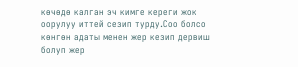көчөдө калган эч кимге кереги жок оорулуу иттей сезип турду.Соо болсо көнгөн адаты менен жер кезип дервиш болуп жер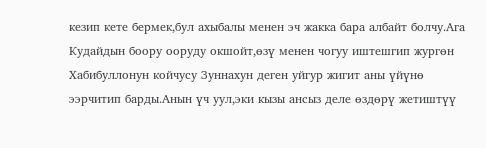кезип кете бермек,бул ахыбалы менен эч жакка бара албайт болчу.Ага Кудайдын боору ооруду окшойт,өзү менен чогуу иштешгип жургөн Хабибуллонун койчусу Зуннахун деген уйгур жигит аны үйүнө ээрчитип барды.Анын үч уул,эки кызы ансыз деле өздөрү жетиштүү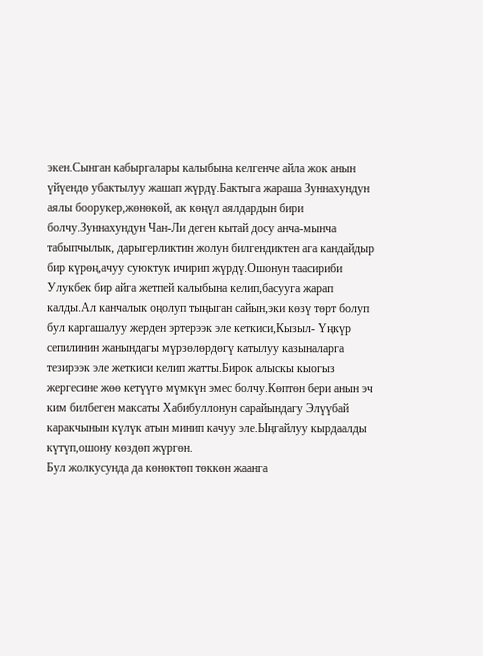экен.Сынган кабыргалары калыбына келгенче айла жок анын үйүендө убактылуу жашап жүрдү.Бактыга жараша Зуннахундун аялы боорукер,жөнөкөй, ак көңүл аялдардын бири болчу.Зуннахундун Чан-Ли деген кытай досу анча-мынча табыпчылык, дарыгерликтин жолун билгендиктен ага кандайдыр бир күрөң,ачуу суюктук ичирип жүрдү.Ошонун таасириби Улукбек бир айга жетпей калыбына келип,басууга жарап калды.Ал канчалык оңолуп тыңыган сайын,эки көзү төрт болуп бул каргашалуу жерден эртерээк эле кеткиси,Кызыл- Үңкүр сепилинин жанындагы мүрзөлөрдөгү катылуу казыналарга тезирээк эле жеткиси келип жатты.Бирок алыскы кыогыз жергесине жөө кетүүгө мүмкүн эмес болчу.Көптөн бери анын эч ким билбеген максаты Хабибуллонун сарайындагу Элүүбай каракчынын күлүк атын минип качуу эле.Ыңгайлуу кырдаалды күтүп,ошону көздөп жүргөн.
Бул жолкусунда да көнөктөп төккөн жаанга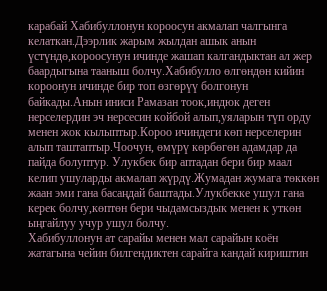карабай Хабибуллонун короосун акмалап чалгынга келаткан.Дээрлик жарым жылдан ашык анын үстүндө,короосунун ичинде жашап калгандыктан ал жер баардыгына тааныш болчу.Хабибулло өлгөндөн кийин короонун ичинде бир топ өзгөрүү болгонун байкады.Анын иниси Рамазан тоок,индюк деген нерселердин эч нерсесин койбой алып,уяларын түп орду менен жок кылыптыр.Короо ичиндеги көп нерселерин алып таштаптыр.Чоочун, өмүрү көрбөгөн адамдар да пайда болуптур. Улукбек бир аптадан бери бир маал келип ушуларды акмалап жүрдү.Жумадан жумага төккөн жаан эми гана басаңдай баштады.Улукбекке ушул гана керек болчу,көптөн бери чыдамсыздык менен к уткөн ыңгайлуу учур ушул болчу.
Хабибуллонун ат сарайы менен мал сарайын коён жатагына чейин билгендиктен сарайга кандай кириштин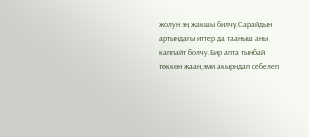жолун эң жакшы билчү.Сарайдын артындагы иттер да тааныш аны каппайт болчу.Бир апта тынбай төккөн жаан,эми акырндап себелеп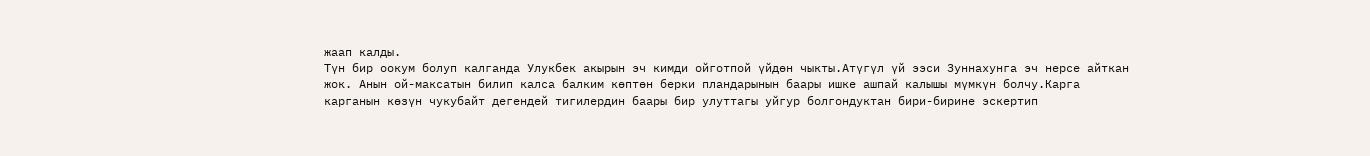жаап калды.
Түн бир оокум болуп калганда Улукбек акырын эч кимди ойготпой үйдөн чыкты.Атүгүл үй ээси Зуннахунга эч нерсе айткан жок. Анын ой-максатын билип калса балким көптөн берки пландарынын баары ишке ашпай калышы мүмкүн болчу.Карга карганын көзүн чукубайт дегендей тигилердин баары бир улуттагы уйгур болгондуктан бири-бирине эскертип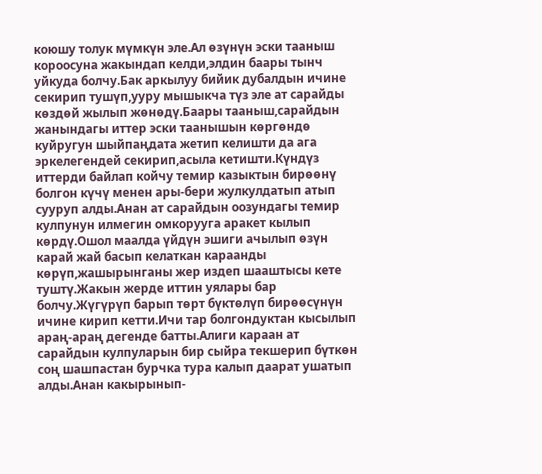коюшу толук мүмкүн эле.Ал өзүнүн эски тааныш короосуна жакындап келди,элдин баары тынч уйкуда болчу.Бак аркылуу бийик дубалдын ичине секирип тушүп,ууру мышыкча түз эле ат сарайды көздөй жылып жөнөдү.Баары тааныш,сарайдын жанындагы иттер эски таанышын көргөндө куйругун шыйпаңдата жетип келишти да ага эркелегендей секирип,асыла кетишти.Күндүз иттерди байлап койчу темир казыктын бирөөнү болгон күчү менен ары-бери жулкулдатып атып сууруп алды.Анан ат сарайдын оозундагы темир кулпунун илмегин омкорууга аракет кылып көрдү.Ошол маалда үйдүн эшиги ачылып өзүн карай жай басып келаткан караанды көрүп,жашырынганы жер издеп шааштысы кете туштү.Жакын жерде иттин уялары бар болчу.Жүгүрүп барып төрт бүктөлүп бирөөсүнүн ичине кирип кетти.Ичи тар болгондуктан кысылып араң-араң дегенде батты.Алиги караан ат сарайдын кулпуларын бир сыйра текшерип бүткөн соң шашпастан бурчка тура калып даарат ушатып алды.Анан какырынып-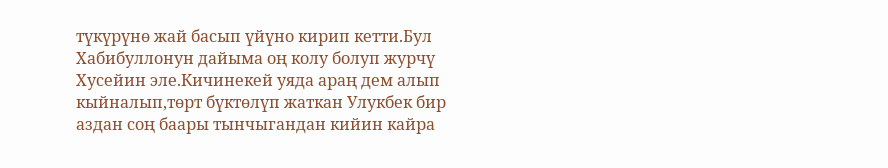түкүрүнө жай басып үйүно кирип кетти.Бул Хабибуллонун дайыма оң колу болуп журчү Хусейин эле.Кичинекей уяда араң дем алып кыйналып,төрт бүктөлүп жаткан Улукбек бир аздан соң баары тынчыгандан кийин кайра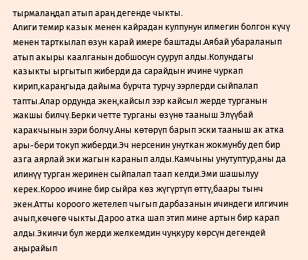тырмалаңдап атып араң дегенде чыкты.
Алиги темир казык менен кайрадан кулпунун илмегин болгон күчү менен тарткылап өзун карай имере баштады.Аябай убараланып атып акыры каалганын добшосун сууруп алды.Колундагы казыкты ыргытып жиберди да сарайдын ичине чуркап кирип,караңгыда дайыма бурчта турчу ээрлерди сыйпалап тапты.Алар ордунда экен,кайсыл ээр кайсыл жерде турганын жакшы билчү.Берки четте турганы өзүнө тааныш Элүүбай каракчынын ээри болчу.Аны көтөрүп барып эски тааныш ак атка ары-бери токуп жиберди.Эч нерсенин унуткан жокмунбу деп бир азга аярлай эки жагын каранып алды.Камчыны унутуптур,аны да илинүү турган жеринен сыйпалап таап келди.Эми шашылуу керек.Короо ичине бир сыйра көз жүгүртүп өттү,баары тынч экен.Атты короого жетелеп чыгып дарбазанын ичиндеги илгичин ачып,көчөгө чыкты.Дароо атка шап этип мине артын бир карап алды.Экинчи бул жерди желкемдин чуңкуру көрсүн дегендей аңырайып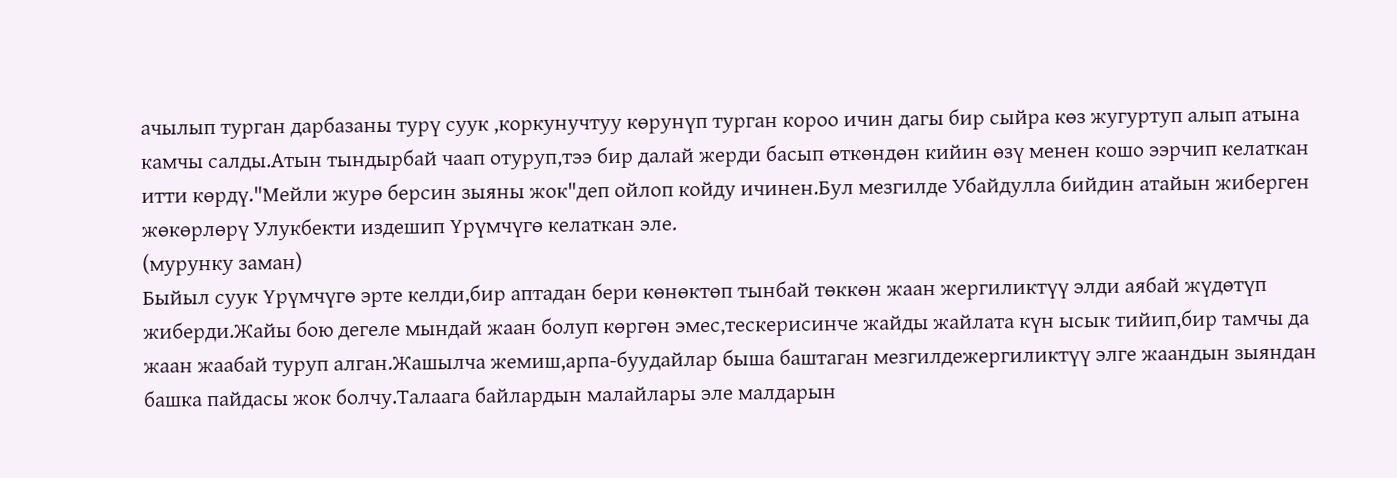ачылып турган дарбазаны турү суук ,коркунучтуу көрунүп турган короо ичин дагы бир сыйра көз жугуртуп алып атына камчы салды.Атын тындырбай чаап отуруп,тээ бир далай жерди басып өткөндөн кийин өзү менен кошо ээрчип келаткан итти көрдү."Мейли журө берсин зыяны жок"деп ойлоп койду ичинен.Бул мезгилде Убайдулла бийдин атайын жиберген жөкөрлөрү Улукбекти издешип Үрүмчүгө келаткан эле.
(мурунку заман)
Быйыл суук Үрүмчүгө эрте келди,бир аптадан бери көнөктөп тынбай төккөн жаан жергиликтүү элди аябай жүдөтүп жиберди.Жайы бою дегеле мындай жаан болуп көргөн эмес,тескерисинче жайды жайлата күн ысык тийип,бир тамчы да жаан жаабай туруп алган.Жашылча жемиш,арпа-буудайлар быша баштаган мезгилдежергиликтүү элге жаандын зыяндан башка пайдасы жок болчу.Талаага байлардын малайлары эле малдарын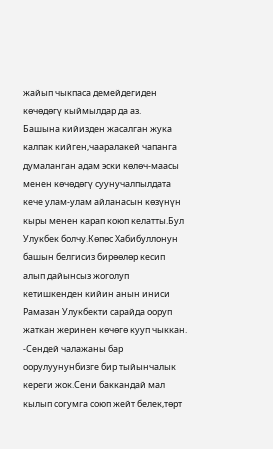жайып чыкпаса демейдегиден көчөдөгү кыймылдар да аз.
Башына кийизден жасалган жука калпак кийген,чааралакей чапанга думаланган адам эски көлөч-маасы менен көчөдөгү суунучалпылдата кече улам-улам айланасын көзүнүн кыры менен карап коюп келатты.Бул Улукбек болчу.Көпөс Хабибуллонун башын белгисиз бирөөлөр кесип алып дайынсыз жоголуп кетишкенден кийин анын иниси Рамазан Улукбекти сарайда ооруп жаткан жеринен көчөгө кууп чыккан.
-Сендей чалажаны бар оорулуунунбизге бир тыйынчалык кереги жок.Сени баккандай мал кылып согумга союп жейт белек,төрт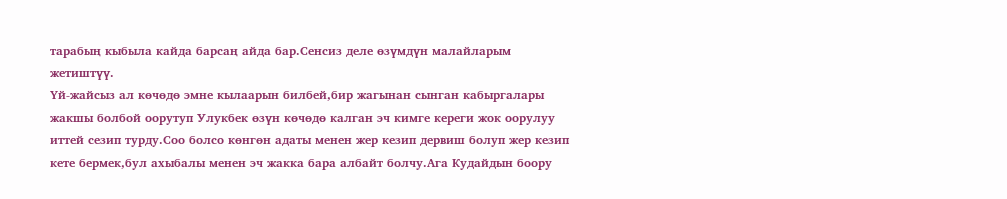тарабың кыбыла кайда барсаң айда бар.Сенсиз деле өзүмдүн малайларым жетиштүү.
Үй-жайсыз ал көчөдө эмне кылаарын билбей,бир жагынан сынган кабыргалары жакшы болбой оорутуп Улукбек өзүн көчөдө калган эч кимге кереги жок оорулуу иттей сезип турду.Соо болсо көнгөн адаты менен жер кезип дервиш болуп жер кезип кете бермек,бул ахыбалы менен эч жакка бара албайт болчу.Ага Кудайдын боору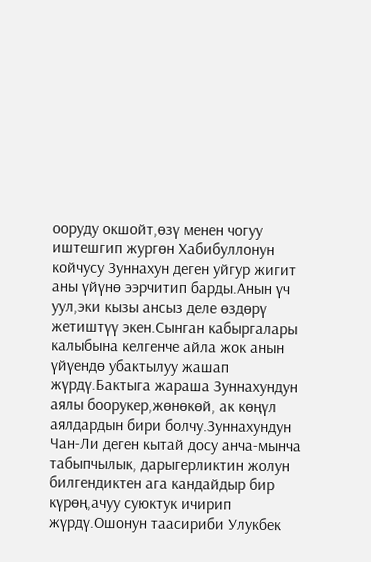ооруду окшойт,өзү менен чогуу иштешгип жургөн Хабибуллонун койчусу Зуннахун деген уйгур жигит аны үйүнө ээрчитип барды.Анын үч уул,эки кызы ансыз деле өздөрү жетиштүү экен.Сынган кабыргалары калыбына келгенче айла жок анын үйүендө убактылуу жашап жүрдү.Бактыга жараша Зуннахундун аялы боорукер,жөнөкөй, ак көңүл аялдардын бири болчу.Зуннахундун Чан-Ли деген кытай досу анча-мынча табыпчылык, дарыгерликтин жолун билгендиктен ага кандайдыр бир күрөң,ачуу суюктук ичирип жүрдү.Ошонун таасириби Улукбек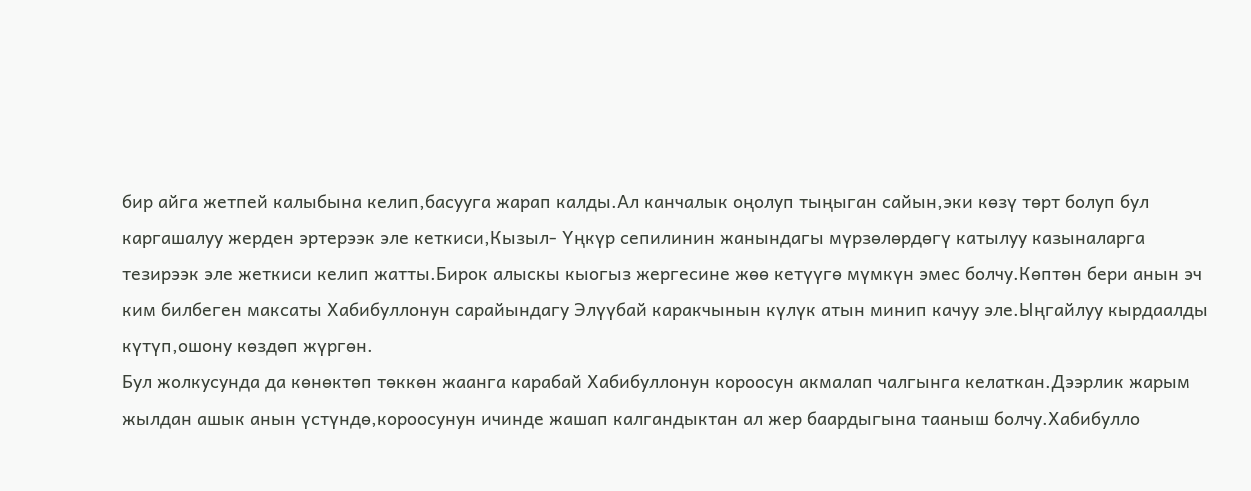бир айга жетпей калыбына келип,басууга жарап калды.Ал канчалык оңолуп тыңыган сайын,эки көзү төрт болуп бул каргашалуу жерден эртерээк эле кеткиси,Кызыл- Үңкүр сепилинин жанындагы мүрзөлөрдөгү катылуу казыналарга тезирээк эле жеткиси келип жатты.Бирок алыскы кыогыз жергесине жөө кетүүгө мүмкүн эмес болчу.Көптөн бери анын эч ким билбеген максаты Хабибуллонун сарайындагу Элүүбай каракчынын күлүк атын минип качуу эле.Ыңгайлуу кырдаалды күтүп,ошону көздөп жүргөн.
Бул жолкусунда да көнөктөп төккөн жаанга карабай Хабибуллонун короосун акмалап чалгынга келаткан.Дээрлик жарым жылдан ашык анын үстүндө,короосунун ичинде жашап калгандыктан ал жер баардыгына тааныш болчу.Хабибулло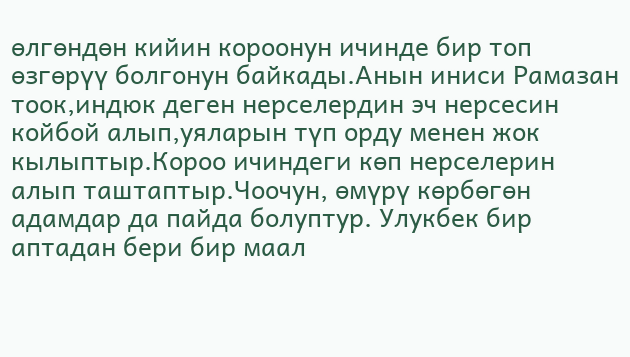өлгөндөн кийин короонун ичинде бир топ өзгөрүү болгонун байкады.Анын иниси Рамазан тоок,индюк деген нерселердин эч нерсесин койбой алып,уяларын түп орду менен жок кылыптыр.Короо ичиндеги көп нерселерин алып таштаптыр.Чоочун, өмүрү көрбөгөн адамдар да пайда болуптур. Улукбек бир аптадан бери бир маал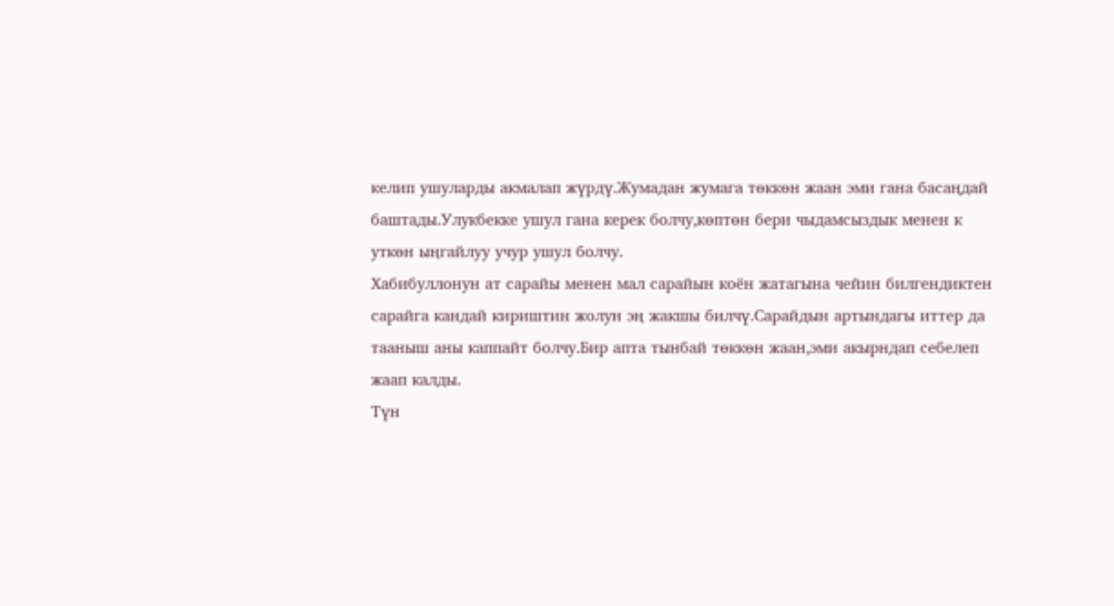келип ушуларды акмалап жүрдү.Жумадан жумага төккөн жаан эми гана басаңдай баштады.Улукбекке ушул гана керек болчу,көптөн бери чыдамсыздык менен к уткөн ыңгайлуу учур ушул болчу.
Хабибуллонун ат сарайы менен мал сарайын коён жатагына чейин билгендиктен сарайга кандай кириштин жолун эң жакшы билчү.Сарайдын артындагы иттер да тааныш аны каппайт болчу.Бир апта тынбай төккөн жаан,эми акырндап себелеп жаап калды.
Түн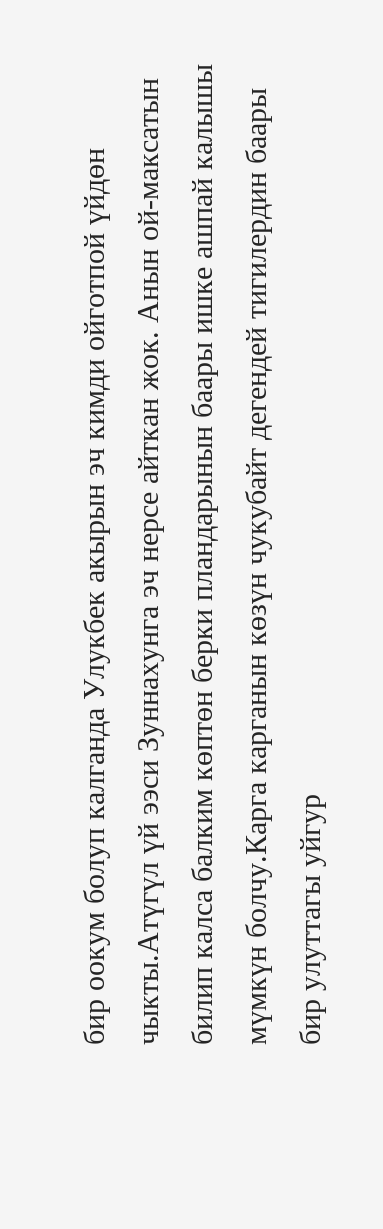бир оокум болуп калганда Улукбек акырын эч кимди ойготпой үйдөн чыкты.Атүгүл үй ээси Зуннахунга эч нерсе айткан жок. Анын ой-максатын билип калса балким көптөн берки пландарынын баары ишке ашпай калышы мүмкүн болчу.Карга карганын көзүн чукубайт дегендей тигилердин баары бир улуттагы уйгур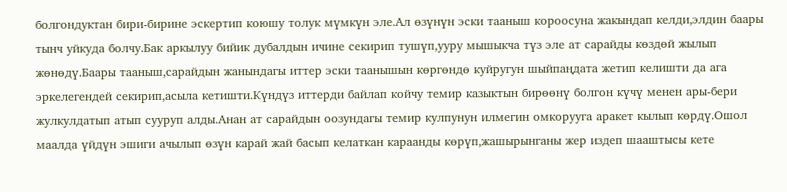болгондуктан бири-бирине эскертип коюшу толук мүмкүн эле.Ал өзүнүн эски тааныш короосуна жакындап келди,элдин баары тынч уйкуда болчу.Бак аркылуу бийик дубалдын ичине секирип тушүп,ууру мышыкча түз эле ат сарайды көздөй жылып жөнөдү.Баары тааныш,сарайдын жанындагы иттер эски таанышын көргөндө куйругун шыйпаңдата жетип келишти да ага эркелегендей секирип,асыла кетишти.Күндүз иттерди байлап койчу темир казыктын бирөөнү болгон күчү менен ары-бери жулкулдатып атып сууруп алды.Анан ат сарайдын оозундагы темир кулпунун илмегин омкорууга аракет кылып көрдү.Ошол маалда үйдүн эшиги ачылып өзүн карай жай басып келаткан караанды көрүп,жашырынганы жер издеп шааштысы кете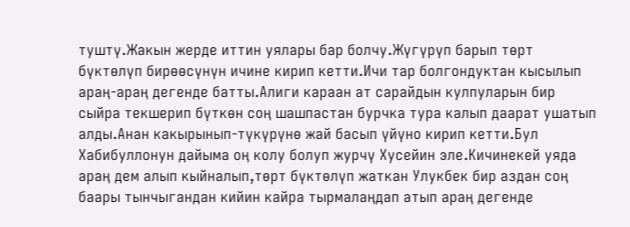туштү.Жакын жерде иттин уялары бар болчу.Жүгүрүп барып төрт бүктөлүп бирөөсүнүн ичине кирип кетти.Ичи тар болгондуктан кысылып араң-араң дегенде батты.Алиги караан ат сарайдын кулпуларын бир сыйра текшерип бүткөн соң шашпастан бурчка тура калып даарат ушатып алды.Анан какырынып-түкүрүнө жай басып үйүно кирип кетти.Бул Хабибуллонун дайыма оң колу болуп журчү Хусейин эле.Кичинекей уяда араң дем алып кыйналып,төрт бүктөлүп жаткан Улукбек бир аздан соң баары тынчыгандан кийин кайра тырмалаңдап атып араң дегенде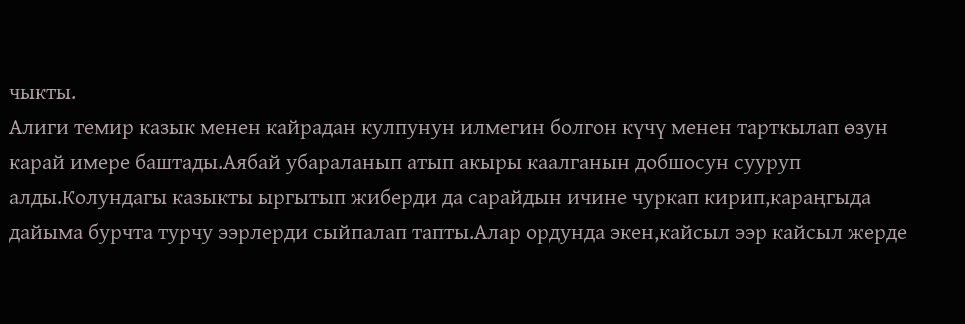чыкты.
Алиги темир казык менен кайрадан кулпунун илмегин болгон күчү менен тарткылап өзун карай имере баштады.Аябай убараланып атып акыры каалганын добшосун сууруп алды.Колундагы казыкты ыргытып жиберди да сарайдын ичине чуркап кирип,караңгыда дайыма бурчта турчу ээрлерди сыйпалап тапты.Алар ордунда экен,кайсыл ээр кайсыл жерде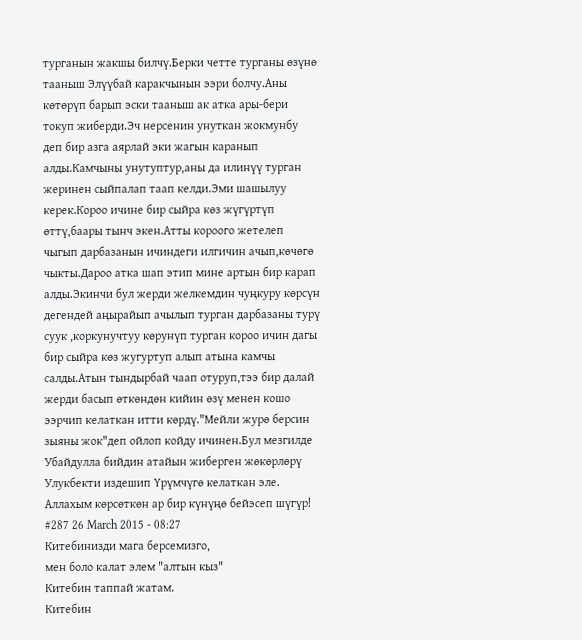турганын жакшы билчү.Берки четте турганы өзүнө тааныш Элүүбай каракчынын ээри болчу.Аны көтөрүп барып эски тааныш ак атка ары-бери токуп жиберди.Эч нерсенин унуткан жокмунбу деп бир азга аярлай эки жагын каранып алды.Камчыны унутуптур,аны да илинүү турган жеринен сыйпалап таап келди.Эми шашылуу керек.Короо ичине бир сыйра көз жүгүртүп өттү,баары тынч экен.Атты короого жетелеп чыгып дарбазанын ичиндеги илгичин ачып,көчөгө чыкты.Дароо атка шап этип мине артын бир карап алды.Экинчи бул жерди желкемдин чуңкуру көрсүн дегендей аңырайып ачылып турган дарбазаны турү суук ,коркунучтуу көрунүп турган короо ичин дагы бир сыйра көз жугуртуп алып атына камчы салды.Атын тындырбай чаап отуруп,тээ бир далай жерди басып өткөндөн кийин өзү менен кошо ээрчип келаткан итти көрдү."Мейли журө берсин зыяны жок"деп ойлоп койду ичинен.Бул мезгилде Убайдулла бийдин атайын жиберген жөкөрлөрү Улукбекти издешип Үрүмчүгө келаткан эле.
Аллахым көрсөткөн ар бир күнүңө бейэсеп шүгүр!
#287 26 March 2015 - 08:27
Китебинизди мага берсемизго,
мен боло калат элем "алтын кыз"
Китебин таппай жатам.
Китебин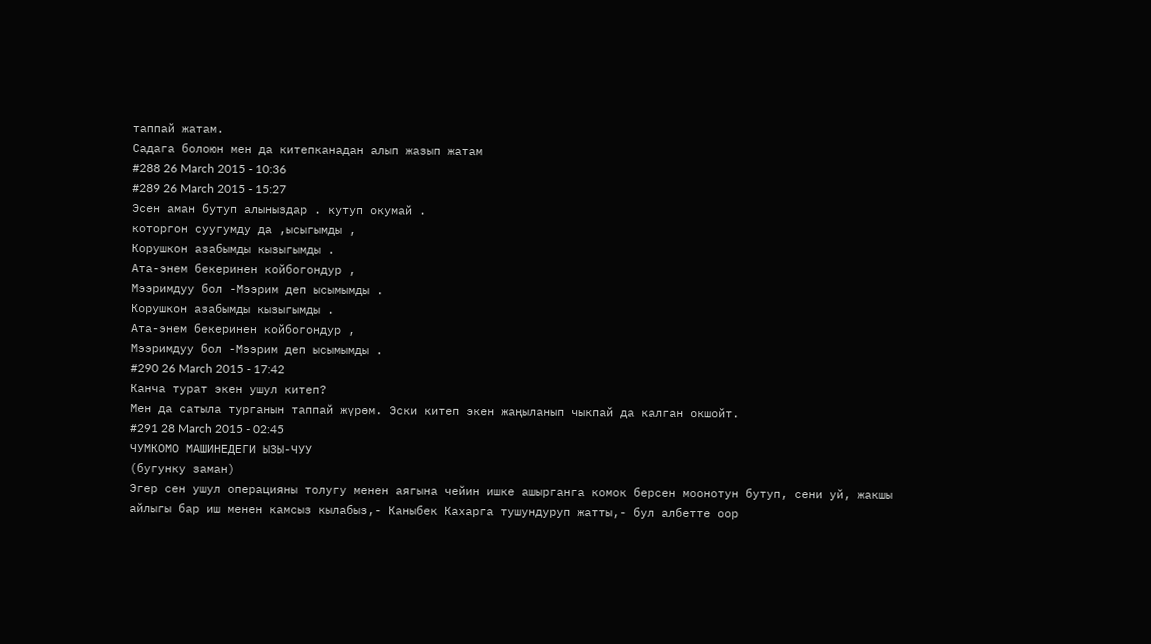таппай жатам.
Садага болоюн мен да китепканадан алып жазып жатам
#288 26 March 2015 - 10:36
#289 26 March 2015 - 15:27
Эсен аман бутуп алыныздар . кутуп окумай .
которгон суугумду да ,ысыгымды ,
Корушкон азабымды кызыгымды .
Ата-энем бекеринен койбогондур ,
Мээримдуу бол -Мээрим деп ысымымды .
Корушкон азабымды кызыгымды .
Ата-энем бекеринен койбогондур ,
Мээримдуу бол -Мээрим деп ысымымды .
#290 26 March 2015 - 17:42
Канча турат экен ушул китеп?
Мен да сатыла турганын таппай жүрөм. Эски китеп экен жаңыланып чыкпай да калган окшойт.
#291 28 March 2015 - 02:45
ЧУМКОМО МАШИНЕДЕГИ ЫЗЫ-ЧУУ
(бугунку заман)
Эгер сен ушул операцияны толугу менен аягына чейин ишке ашырганга комок берсен моонотун бутуп, сени уй, жакшы айлыгы бар иш менен камсыз кылабыз,- Каныбек Кахарга тушундуруп жатты,- бул албетте оор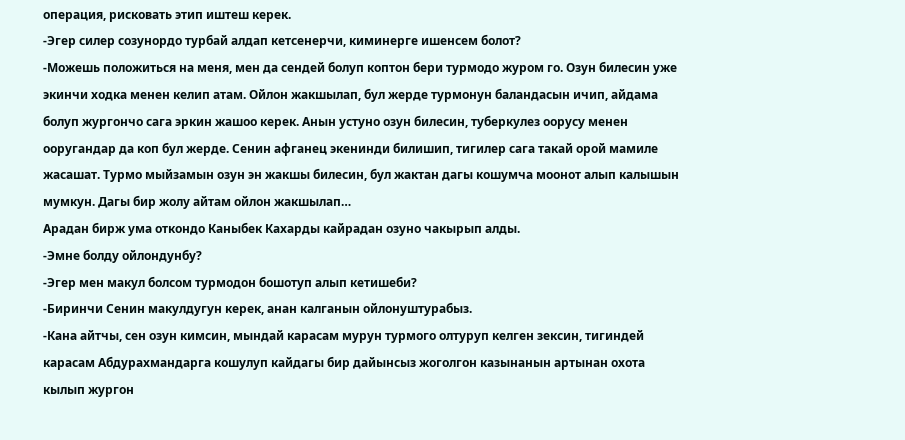операция, рисковать этип иштеш керек.
-Эгер силер созунордо турбай алдап кетсенерчи, киминерге ишенсем болот?
-Можешь положиться на меня, мен да сендей болуп коптон бери турмодо журом го. Озун билесин уже экинчи ходка менен келип атам. Ойлон жакшылап, бул жерде турмонун баландасын ичип, айдама болуп жургончо сага эркин жашоо керек. Анын устуно озун билесин, туберкулез оорусу менен ооругандар да коп бул жерде. Сенин афганец экенинди билишип, тигилер сага такай орой мамиле жасашат. Турмо мыйзамын озун эн жакшы билесин, бул жактан дагы кошумча моонот алып калышын мумкун. Дагы бир жолу айтам ойлон жакшылап…
Арадан бирж ума откондо Каныбек Кахарды кайрадан озуно чакырып алды.
-Эмне болду ойлондунбу?
-Эгер мен макул болсом турмодон бошотуп алып кетишеби?
-Биринчи Сенин макулдугун керек, анан калганын ойлонуштурабыз.
-Кана айтчы, сен озун кимсин, мындай карасам мурун турмого олтуруп келген зексин, тигиндей карасам Абдурахмандарга кошулуп кайдагы бир дайынсыз жоголгон казынанын артынан охота кылып жургон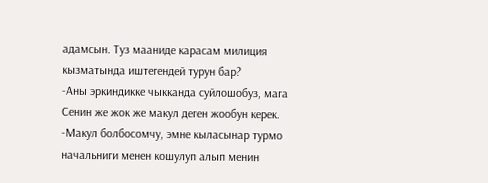адамсын. Туз мааниде карасам милиция кызматында иштегендей турун бар?
-Аны эркиндикке чыкканда суйлошобуз, мага Сенин же жок же макул деген жообун керек.
-Макул болбосомчу, эмне кыласынар турмо начальниги менен кошулуп алып менин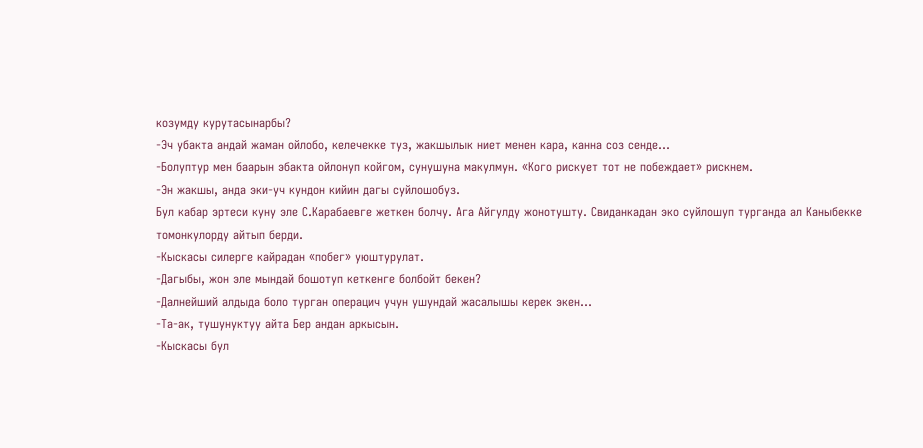козумду курутасынарбы?
-Эч убакта андай жаман ойлобо, келечекке туз, жакшылык ниет менен кара, канна соз сенде…
-Болуптур мен баарын эбакта ойлонуп койгом, сунушуна макулмун. «Кого рискует тот не побеждает» рискнем.
-Эн жакшы, анда эки-уч кундон кийин дагы суйлошобуз.
Бул кабар эртеси куну эле С.Карабаевге жеткен болчу. Ага Айгулду жонотушту. Свиданкадан эко суйлошуп турганда ал Каныбекке томонкулорду айтып берди.
-Кыскасы силерге кайрадан «побег» уюштурулат.
-Дагыбы, жон эле мындай бошотуп кеткенге болбойт бекен?
-Далнейший алдыда боло турган операцич учун ушундай жасалышы керек экен…
-Та-ак, тушунуктуу айта Бер андан аркысын.
-Кыскасы бул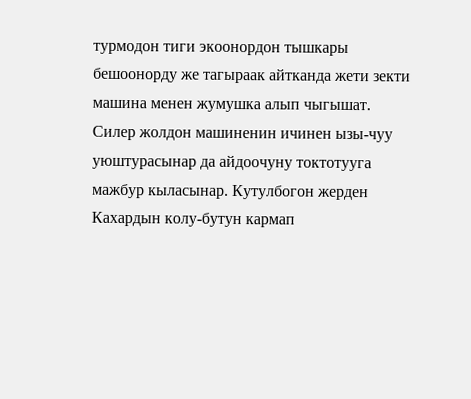турмодон тиги экоонордон тышкары бешоонорду же тагыраак айтканда жети зекти машина менен жумушка алып чыгышат. Силер жолдон машиненин ичинен ызы-чуу уюштурасынар да айдоочуну токтотууга мажбур кыласынар. Кутулбогон жерден Кахардын колу-бутун кармап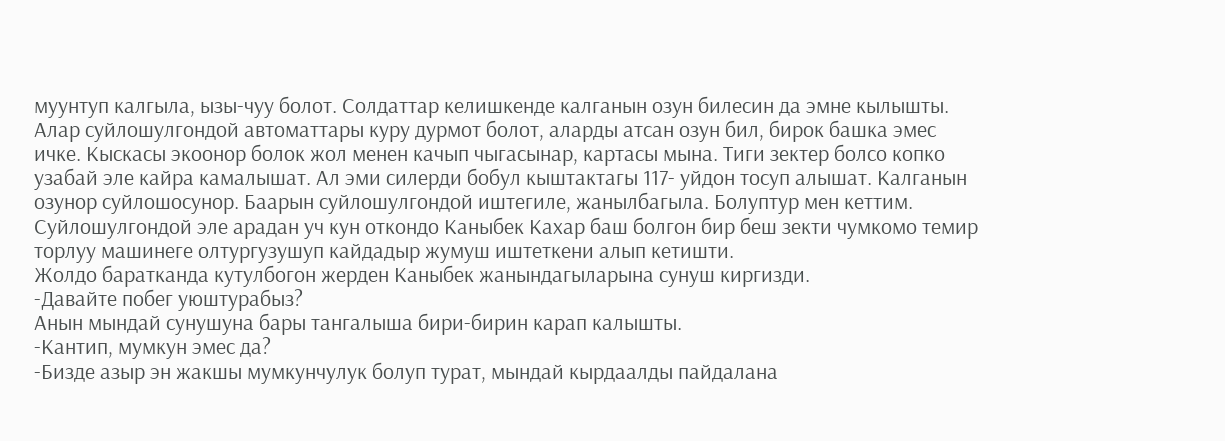муунтуп калгыла, ызы-чуу болот. Солдаттар келишкенде калганын озун билесин да эмне кылышты. Алар суйлошулгондой автоматтары куру дурмот болот, аларды атсан озун бил, бирок башка эмес ичке. Кыскасы экоонор болок жол менен качып чыгасынар, картасы мына. Тиги зектер болсо копко узабай эле кайра камалышат. Ал эми силерди бобул кыштактагы 117- уйдон тосуп алышат. Калганын озунор суйлошосунор. Баарын суйлошулгондой иштегиле, жанылбагыла. Болуптур мен кеттим.
Суйлошулгондой эле арадан уч кун откондо Каныбек Кахар баш болгон бир беш зекти чумкомо темир торлуу машинеге олтургузушуп кайдадыр жумуш иштеткени алып кетишти.
Жолдо баратканда кутулбогон жерден Каныбек жанындагыларына сунуш киргизди.
-Давайте побег уюштурабыз?
Анын мындай сунушуна бары тангалыша бири-бирин карап калышты.
-Кантип, мумкун эмес да?
-Бизде азыр эн жакшы мумкунчулук болуп турат, мындай кырдаалды пайдалана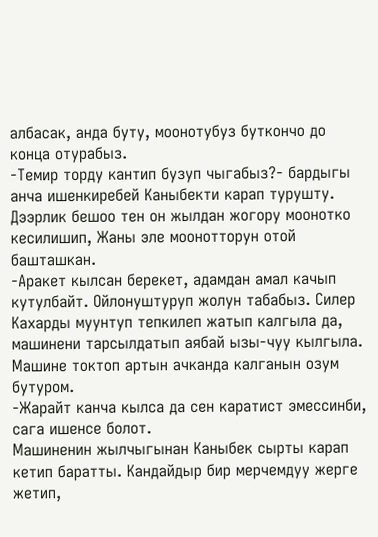албасак, анда буту, моонотубуз буткончо до конца отурабыз.
-Темир торду кантип бузуп чыгабыз?- бардыгы анча ишенкиребей Каныбекти карап турушту. Дээрлик бешоо тен он жылдан жогору моонотко кесилишип, Жаны эле моонотторун отой башташкан.
-Аракет кылсан берекет, адамдан амал качып кутулбайт. Ойлонуштуруп жолун табабыз. Силер Кахарды муунтуп тепкилеп жатып калгыла да, машинени тарсылдатып аябай ызы-чуу кылгыла. Машине токтоп артын ачканда калганын озум бутуром.
-Жарайт канча кылса да сен каратист эмессинби, сага ишенсе болот.
Машиненин жылчыгынан Каныбек сырты карап кетип баратты. Кандайдыр бир мерчемдуу жерге жетип,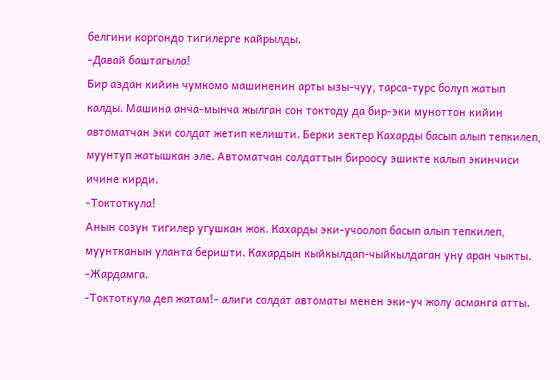белгини коргондо тигилерге кайрылды.
-Давай баштагыла!
Бир аздан кийин чумкомо машиненин арты ызы-чуу, тарса-турс болуп жатып калды. Машина анча-мынча жылган сон токтоду да бир-эки муноттон кийин автоматчан эки солдат жетип келишти. Берки зектер Кахарды басып алып тепкилеп, муунтуп жатышкан эле. Автоматчан солдаттын бироосу эшикте калып экинчиси ичине кирди.
-Токтоткула!
Анын созун тигилер угушкан жок. Кахарды эки-учоолоп басып алып тепкилеп, муунтканын уланта беришти. Кахардын кыйкылдап-чыйкылдаган уну аран чыкты.
-Жардамга.
-Токтоткула деп жатам!- алиги солдат автоматы менен эки-уч жолу асманга атты.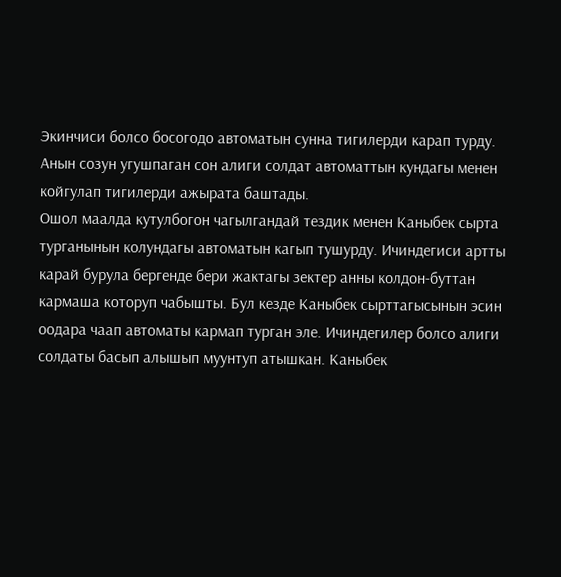Экинчиси болсо босогодо автоматын сунна тигилерди карап турду. Анын созун угушпаган сон алиги солдат автоматтын кундагы менен койгулап тигилерди ажырата баштады.
Ошол маалда кутулбогон чагылгандай тездик менен Каныбек сырта турганынын колундагы автоматын кагып тушурду. Ичиндегиси артты карай бурула бергенде бери жактагы зектер анны колдон-буттан кармаша которуп чабышты. Бул кезде Каныбек сырттагысынын эсин оодара чаап автоматы кармап турган эле. Ичиндегилер болсо алиги солдаты басып алышып муунтуп атышкан. Каныбек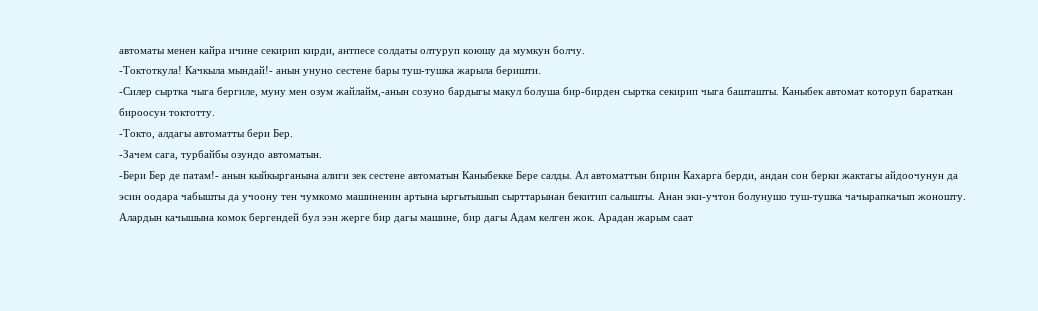автоматы менен кайра ичине секирип кирди, антпесе солдаты олтуруп коюшу да мумкун болчу.
-Токтоткула! Качкыла мындай!- анын унуно сестене бары туш-тушка жарыла беришти.
-Силер сыртка чыга бергиле, муну мен озум жайлайм,-анын созуно бардыгы макул болуша бир-бирден сыртка секирип чыга башташты. Каныбек автомат которуп бараткан бироосун токтотту.
-Токто, алдагы автоматты бери Бер.
-Зачем сага, турбайбы озундо автоматын.
-Бери Бер де патам!- анын кыйкырганына алиги зек сестене автоматын Каныбекке Бере салды. Ал автоматтын бирин Кахарга берди, андан сон берки жактагы айдоочунун да эсин оодара чабышты да учоону тен чумкомо машиненин артына ыргытышып сырттарынан бекитип салышты. Анан эки-учтон болунушо туш-тушка чачырапкачып жоношту.
Алардын качышына комок бергендей бул ээн жерге бир дагы машине, бир дагы Адам келген жок. Арадан жарым саат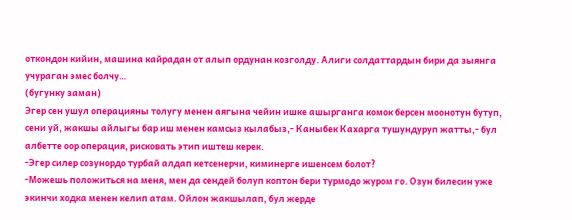откондон кийин, машина кайрадан от алып ордунан козголду. Алиги солдаттардын бири да зыянга учураган эмес болчу…
(бугунку заман)
Эгер сен ушул операцияны толугу менен аягына чейин ишке ашырганга комок берсен моонотун бутуп, сени уй, жакшы айлыгы бар иш менен камсыз кылабыз,- Каныбек Кахарга тушундуруп жатты,- бул албетте оор операция, рисковать этип иштеш керек.
-Эгер силер созунордо турбай алдап кетсенерчи, киминерге ишенсем болот?
-Можешь положиться на меня, мен да сендей болуп коптон бери турмодо журом го. Озун билесин уже экинчи ходка менен келип атам. Ойлон жакшылап, бул жерде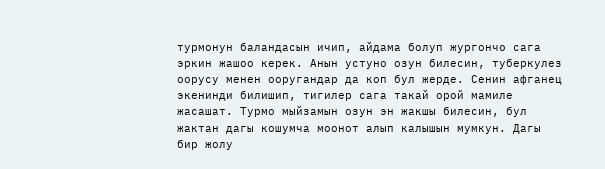турмонун баландасын ичип, айдама болуп жургончо сага эркин жашоо керек. Анын устуно озун билесин, туберкулез оорусу менен ооругандар да коп бул жерде. Сенин афганец экенинди билишип, тигилер сага такай орой мамиле жасашат. Турмо мыйзамын озун эн жакшы билесин, бул жактан дагы кошумча моонот алып калышын мумкун. Дагы бир жолу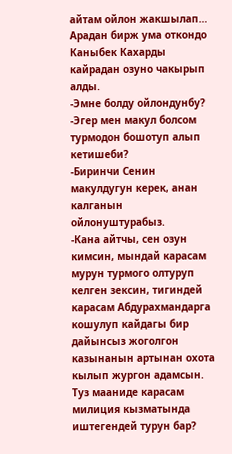айтам ойлон жакшылап…
Арадан бирж ума откондо Каныбек Кахарды кайрадан озуно чакырып алды.
-Эмне болду ойлондунбу?
-Эгер мен макул болсом турмодон бошотуп алып кетишеби?
-Биринчи Сенин макулдугун керек, анан калганын ойлонуштурабыз.
-Кана айтчы, сен озун кимсин, мындай карасам мурун турмого олтуруп келген зексин, тигиндей карасам Абдурахмандарга кошулуп кайдагы бир дайынсыз жоголгон казынанын артынан охота кылып жургон адамсын. Туз мааниде карасам милиция кызматында иштегендей турун бар?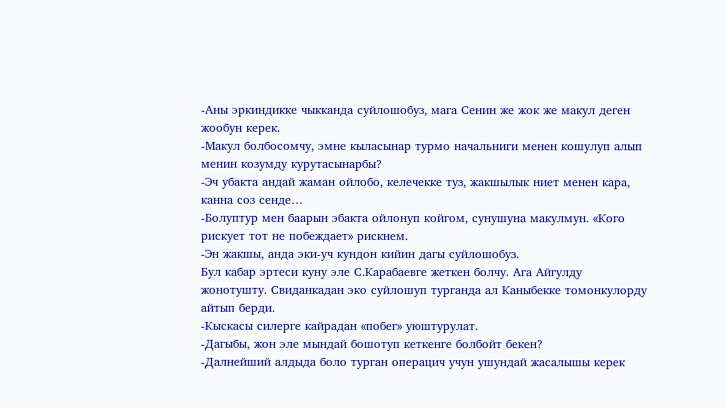-Аны эркиндикке чыкканда суйлошобуз, мага Сенин же жок же макул деген жообун керек.
-Макул болбосомчу, эмне кыласынар турмо начальниги менен кошулуп алып менин козумду курутасынарбы?
-Эч убакта андай жаман ойлобо, келечекке туз, жакшылык ниет менен кара, канна соз сенде…
-Болуптур мен баарын эбакта ойлонуп койгом, сунушуна макулмун. «Кого рискует тот не побеждает» рискнем.
-Эн жакшы, анда эки-уч кундон кийин дагы суйлошобуз.
Бул кабар эртеси куну эле С.Карабаевге жеткен болчу. Ага Айгулду жонотушту. Свиданкадан эко суйлошуп турганда ал Каныбекке томонкулорду айтып берди.
-Кыскасы силерге кайрадан «побег» уюштурулат.
-Дагыбы, жон эле мындай бошотуп кеткенге болбойт бекен?
-Далнейший алдыда боло турган операцич учун ушундай жасалышы керек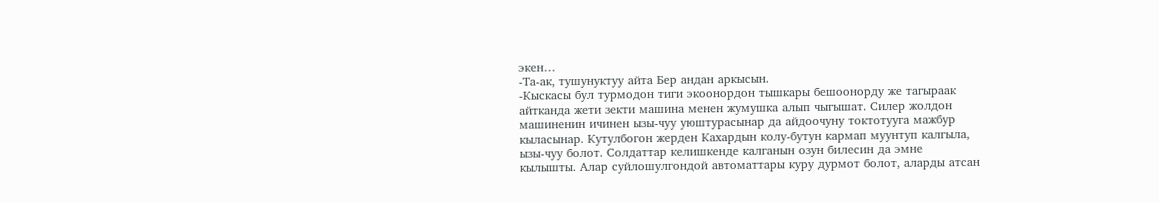экен…
-Та-ак, тушунуктуу айта Бер андан аркысын.
-Кыскасы бул турмодон тиги экоонордон тышкары бешоонорду же тагыраак айтканда жети зекти машина менен жумушка алып чыгышат. Силер жолдон машиненин ичинен ызы-чуу уюштурасынар да айдоочуну токтотууга мажбур кыласынар. Кутулбогон жерден Кахардын колу-бутун кармап муунтуп калгыла, ызы-чуу болот. Солдаттар келишкенде калганын озун билесин да эмне кылышты. Алар суйлошулгондой автоматтары куру дурмот болот, аларды атсан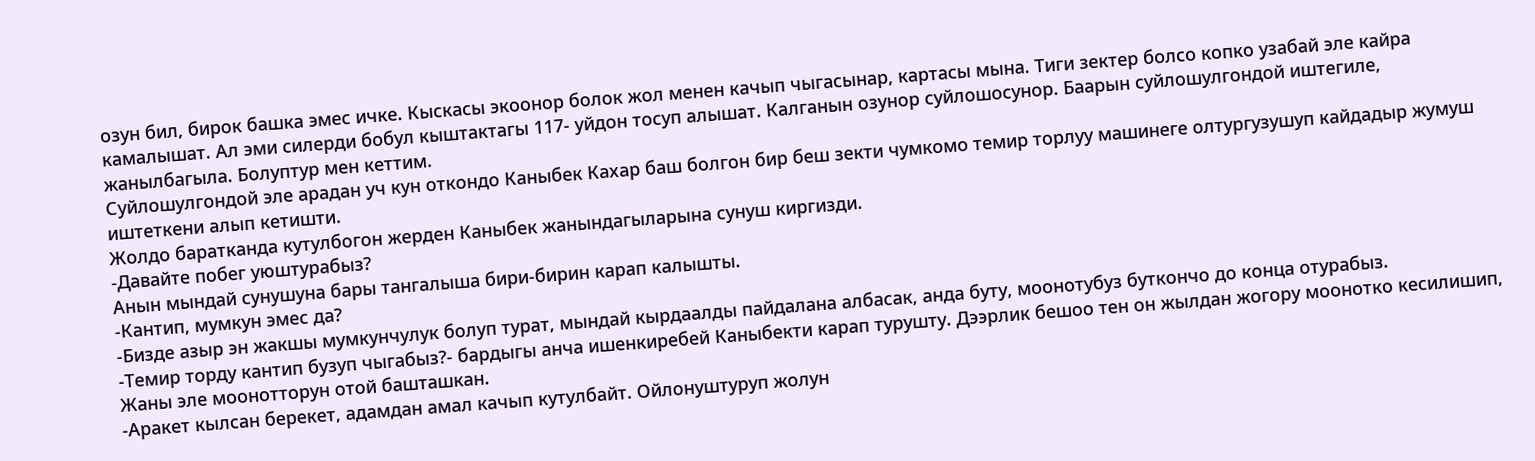озун бил, бирок башка эмес ичке. Кыскасы экоонор болок жол менен качып чыгасынар, картасы мына. Тиги зектер болсо копко узабай эле кайра камалышат. Ал эми силерди бобул кыштактагы 117- уйдон тосуп алышат. Калганын озунор суйлошосунор. Баарын суйлошулгондой иштегиле, жанылбагыла. Болуптур мен кеттим.
Суйлошулгондой эле арадан уч кун откондо Каныбек Кахар баш болгон бир беш зекти чумкомо темир торлуу машинеге олтургузушуп кайдадыр жумуш иштеткени алып кетишти.
Жолдо баратканда кутулбогон жерден Каныбек жанындагыларына сунуш киргизди.
-Давайте побег уюштурабыз?
Анын мындай сунушуна бары тангалыша бири-бирин карап калышты.
-Кантип, мумкун эмес да?
-Бизде азыр эн жакшы мумкунчулук болуп турат, мындай кырдаалды пайдалана албасак, анда буту, моонотубуз буткончо до конца отурабыз.
-Темир торду кантип бузуп чыгабыз?- бардыгы анча ишенкиребей Каныбекти карап турушту. Дээрлик бешоо тен он жылдан жогору моонотко кесилишип, Жаны эле моонотторун отой башташкан.
-Аракет кылсан берекет, адамдан амал качып кутулбайт. Ойлонуштуруп жолун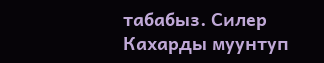табабыз. Силер Кахарды муунтуп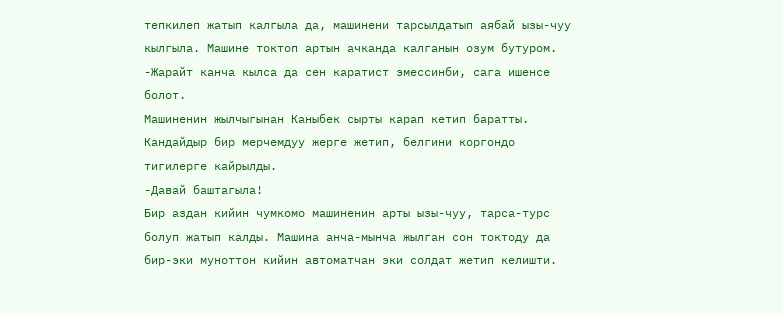тепкилеп жатып калгыла да, машинени тарсылдатып аябай ызы-чуу кылгыла. Машине токтоп артын ачканда калганын озум бутуром.
-Жарайт канча кылса да сен каратист эмессинби, сага ишенсе болот.
Машиненин жылчыгынан Каныбек сырты карап кетип баратты. Кандайдыр бир мерчемдуу жерге жетип, белгини коргондо тигилерге кайрылды.
-Давай баштагыла!
Бир аздан кийин чумкомо машиненин арты ызы-чуу, тарса-турс болуп жатып калды. Машина анча-мынча жылган сон токтоду да бир-эки муноттон кийин автоматчан эки солдат жетип келишти.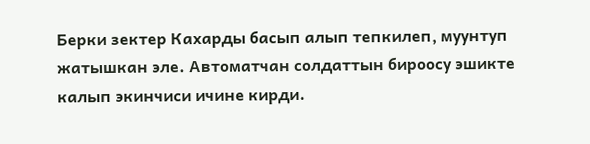Берки зектер Кахарды басып алып тепкилеп, муунтуп жатышкан эле. Автоматчан солдаттын бироосу эшикте калып экинчиси ичине кирди.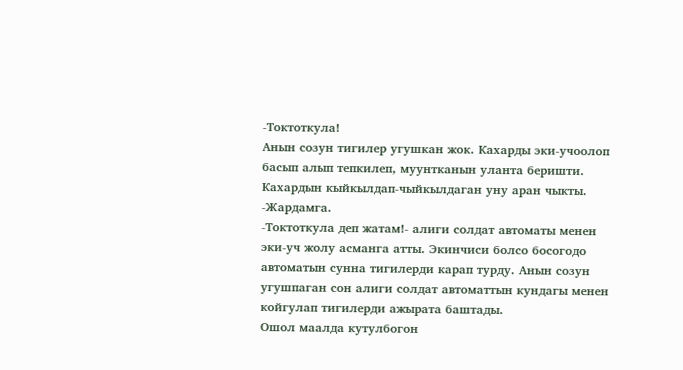-Токтоткула!
Анын созун тигилер угушкан жок. Кахарды эки-учоолоп басып алып тепкилеп, муунтканын уланта беришти. Кахардын кыйкылдап-чыйкылдаган уну аран чыкты.
-Жардамга.
-Токтоткула деп жатам!- алиги солдат автоматы менен эки-уч жолу асманга атты. Экинчиси болсо босогодо автоматын сунна тигилерди карап турду. Анын созун угушпаган сон алиги солдат автоматтын кундагы менен койгулап тигилерди ажырата баштады.
Ошол маалда кутулбогон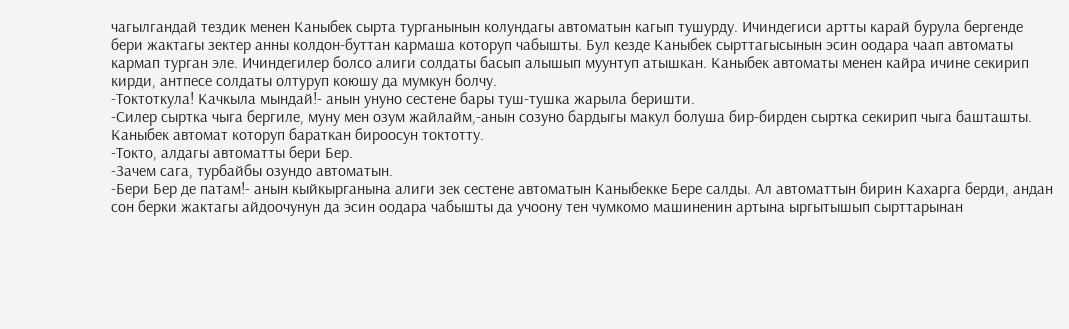чагылгандай тездик менен Каныбек сырта турганынын колундагы автоматын кагып тушурду. Ичиндегиси артты карай бурула бергенде бери жактагы зектер анны колдон-буттан кармаша которуп чабышты. Бул кезде Каныбек сырттагысынын эсин оодара чаап автоматы кармап турган эле. Ичиндегилер болсо алиги солдаты басып алышып муунтуп атышкан. Каныбек автоматы менен кайра ичине секирип кирди, антпесе солдаты олтуруп коюшу да мумкун болчу.
-Токтоткула! Качкыла мындай!- анын унуно сестене бары туш-тушка жарыла беришти.
-Силер сыртка чыга бергиле, муну мен озум жайлайм,-анын созуно бардыгы макул болуша бир-бирден сыртка секирип чыга башташты. Каныбек автомат которуп бараткан бироосун токтотту.
-Токто, алдагы автоматты бери Бер.
-Зачем сага, турбайбы озундо автоматын.
-Бери Бер де патам!- анын кыйкырганына алиги зек сестене автоматын Каныбекке Бере салды. Ал автоматтын бирин Кахарга берди, андан сон берки жактагы айдоочунун да эсин оодара чабышты да учоону тен чумкомо машиненин артына ыргытышып сырттарынан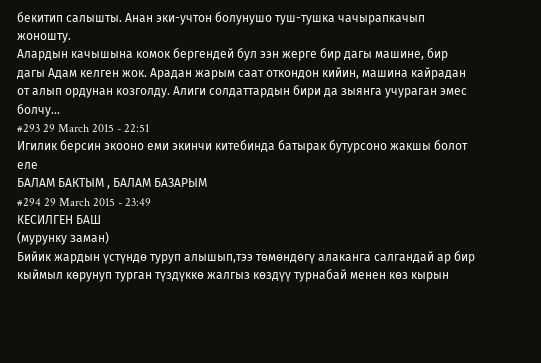бекитип салышты. Анан эки-учтон болунушо туш-тушка чачырапкачып жоношту.
Алардын качышына комок бергендей бул ээн жерге бир дагы машине, бир дагы Адам келген жок. Арадан жарым саат откондон кийин, машина кайрадан от алып ордунан козголду. Алиги солдаттардын бири да зыянга учураган эмес болчу…
#293 29 March 2015 - 22:51
Игилик берсин экооно еми экинчи китебинда батырак бутурсоно жакшы болот еле
БАЛАМ БАКТЫМ , БАЛАМ БАЗАРЫМ
#294 29 March 2015 - 23:49
КЕСИЛГЕН БАШ
(мурунку заман)
Бийик жардын үстүндө туруп алышып,тээ төмөндөгү алаканга салгандай ар бир кыймыл көрунуп турган түздүккө жалгыз көздүү турнабай менен көз кырын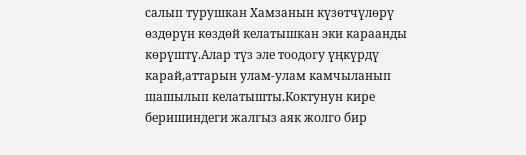салып турушкан Хамзанын күзөтчүлөрү өздөрүн көздөй келатышкан эки караанды көрүштү.Алар түз эле тоодогу үңкүрдү карай,аттарын улам-улам камчыланып шашылып келатышты.Коктунун кире беришиндеги жалгыз аяк жолго бир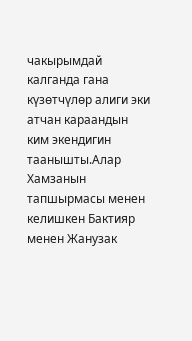чакырымдай калганда гана күзөтчүлөр алиги эки атчан караандын ким экендигин таанышты.Алар Хамзанын тапшырмасы менен келишкен Бактияр менен Жанузак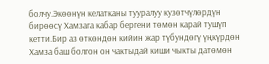болчу.Экөөнүн келатканы тууралуу кузөтчүлөрдүн бирөөсү Хамзага кабар бергени төмөн карай тушүп кетти.Бир аз өткөндөн кийин жар түбундөгү үңкүрдөн Хамза баш болгон он чактыдай киши чыкты датөмөн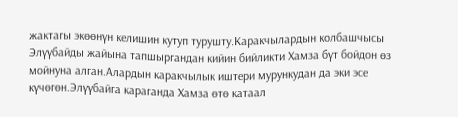жактагы экөөнүн келишин кутуп турушту.Каракчылардын колбашчысы Элүүбайды жайына тапшыргандан кийин бийликти Хамза бүт бойдон өз мойнуна алган.Алардын каракчылык иштери мурункудан да эки эсе күчөгөн.Элүүбайга караганда Хамза өтө катаал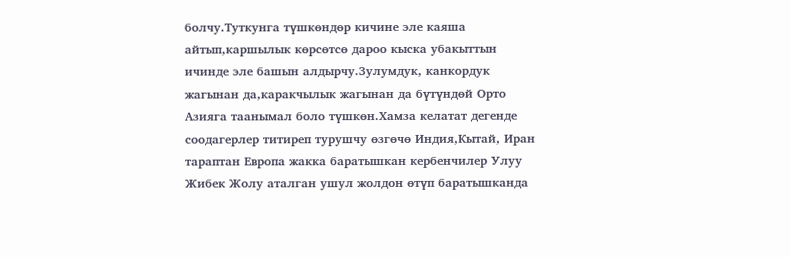болчу.Туткунга түшкөндөр кичине эле каяша айтып,каршылык көрсөтсө дароо кыска убакыттын ичинде эле башын алдырчу.Зулумдук, канкордук жагынан да,каракчылык жагынан да бүтүндөй Орто Азияга таанымал боло түшкөн.Хамза келатат дегенде соодагерлер титиреп турушчу өзгөчө Индия,Кытай, Иран тараптан Европа жакка баратышкан кербенчилер Улуу Жибек Жолу аталган ушул жолдон өтүп баратышканда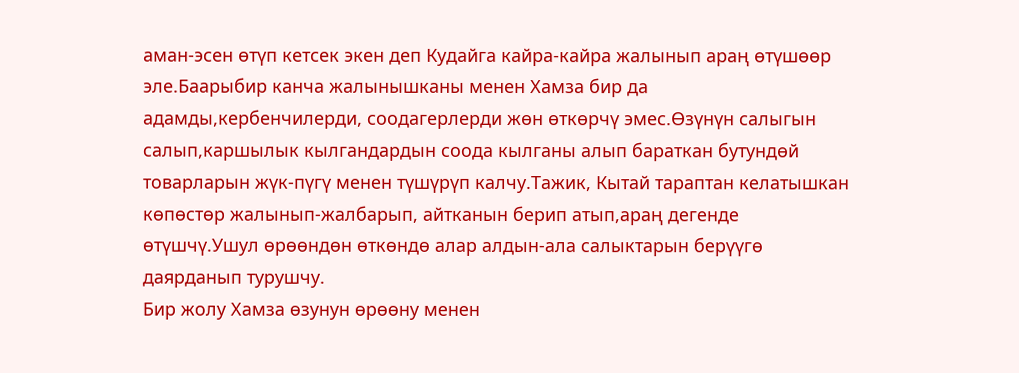аман-эсен өтүп кетсек экен деп Кудайга кайра-кайра жалынып араң өтүшөөр эле.Баарыбир канча жалынышканы менен Хамза бир да адамды,кербенчилерди, соодагерлерди жөн өткөрчү эмес.Өзүнүн салыгын салып,каршылык кылгандардын соода кылганы алып бараткан бутундөй товарларын жүк-пүгү менен түшүрүп калчу.Тажик, Кытай тараптан келатышкан көпөстөр жалынып-жалбарып, айтканын берип атып,араң дегенде өтүшчү.Ушул өрөөндөн өткөндө алар алдын-ала салыктарын берүүгө даярданып турушчу.
Бир жолу Хамза өзунун өрөөну менен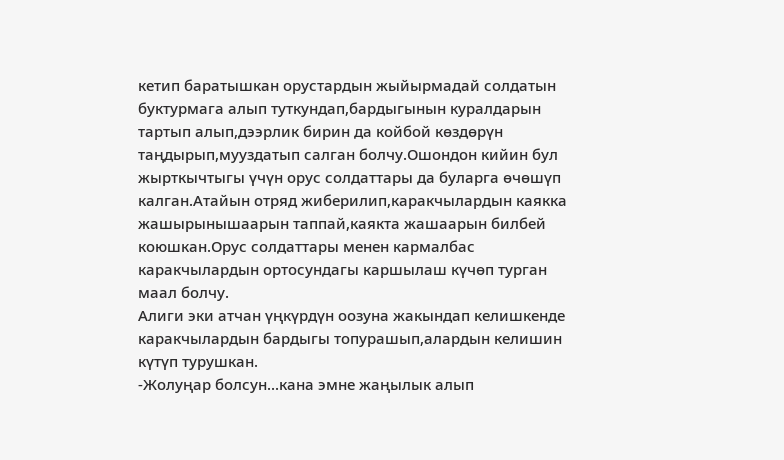кетип баратышкан орустардын жыйырмадай солдатын буктурмага алып туткундап,бардыгынын куралдарын тартып алып,дээрлик бирин да койбой көздөрүн таңдырып,мууздатып салган болчу.Ошондон кийин бул жырткычтыгы үчүн орус солдаттары да буларга өчөшүп калган.Атайын отряд жиберилип,каракчылардын каякка жашырынышаарын таппай,каякта жашаарын билбей коюшкан.Орус солдаттары менен кармалбас каракчылардын ортосундагы каршылаш күчөп турган маал болчу.
Алиги эки атчан үңкүрдүн оозуна жакындап келишкенде каракчылардын бардыгы топурашып,алардын келишин күтүп турушкан.
-Жолуңар болсун...кана эмне жаңылык алып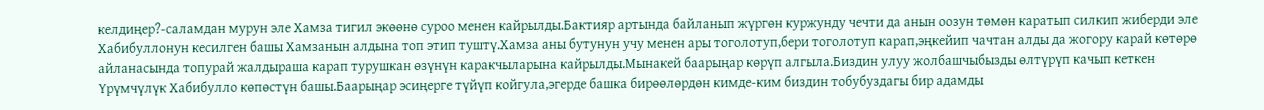келдиңер?-саламдан мурун эле Хамза тигил экөөнө суроо менен кайрылды.Бактияр артында байланып жүргөн куржунду чечти да анын оозун төмөн каратып силкип жиберди эле Хабибуллонун кесилген башы Хамзанын алдына топ этип туштү.Хамза аны бутунун учу менен ары тоголотуп,бери тоголотуп карап,эңкейип чачтан алды да жогору карай көтөрө айланасында топурай жалдыраша карап турушкан өзүнүн каракчыларына кайрылды.Мынакей баарыңар көрүп алгыла.Биздин улуу жолбашчыбызды өлтүрүп качып кеткен Үрүмчүлүк Хабибулло көпөстүн башы.Баарыңар эсиңерге түйүп койгула,эгерде башка бирөөлөрдөн кимде-ким биздин тобубуздагы бир адамды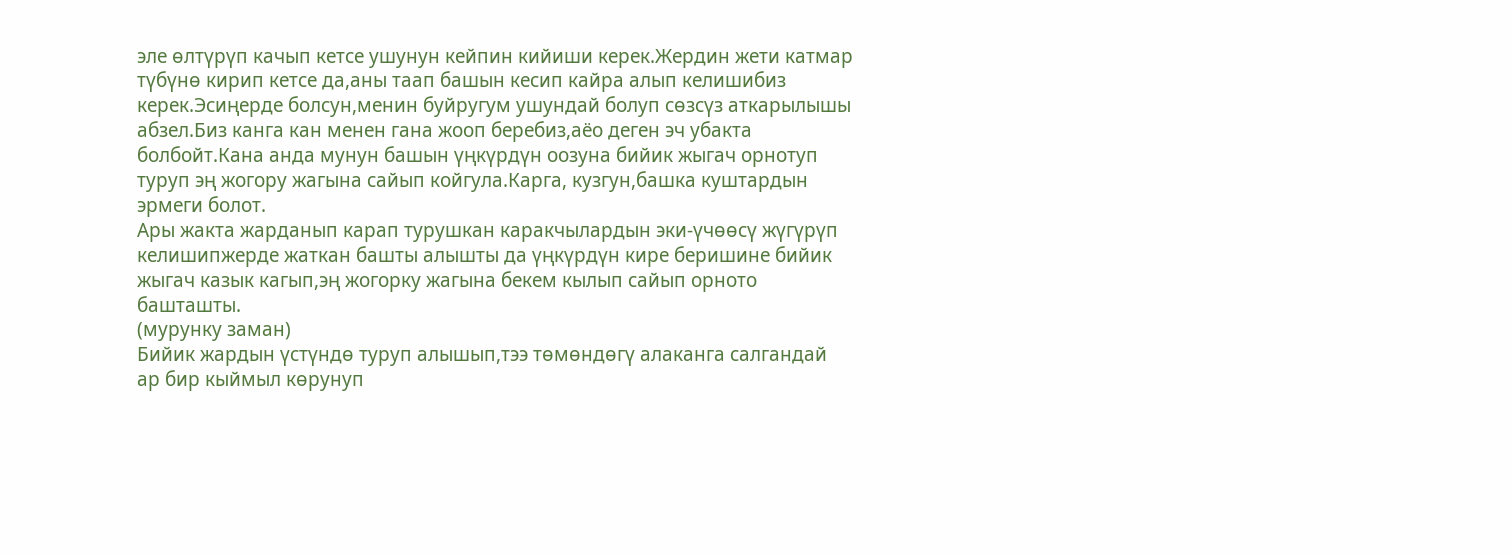эле өлтүрүп качып кетсе ушунун кейпин кийиши керек.Жердин жети катмар түбүнө кирип кетсе да,аны таап башын кесип кайра алып келишибиз керек.Эсиңерде болсун,менин буйругум ушундай болуп сөзсүз аткарылышы абзел.Биз канга кан менен гана жооп беребиз,аёо деген эч убакта болбойт.Кана анда мунун башын үңкүрдүн оозуна бийик жыгач орнотуп туруп эң жогору жагына сайып койгула.Карга, кузгун,башка куштардын эрмеги болот.
Ары жакта жарданып карап турушкан каракчылардын эки-үчөөсү жүгүрүп келишипжерде жаткан башты алышты да үңкүрдүн кире беришине бийик жыгач казык кагып,эң жогорку жагына бекем кылып сайып орното башташты.
(мурунку заман)
Бийик жардын үстүндө туруп алышып,тээ төмөндөгү алаканга салгандай ар бир кыймыл көрунуп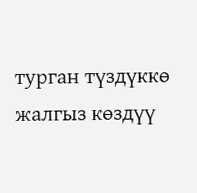турган түздүккө жалгыз көздүү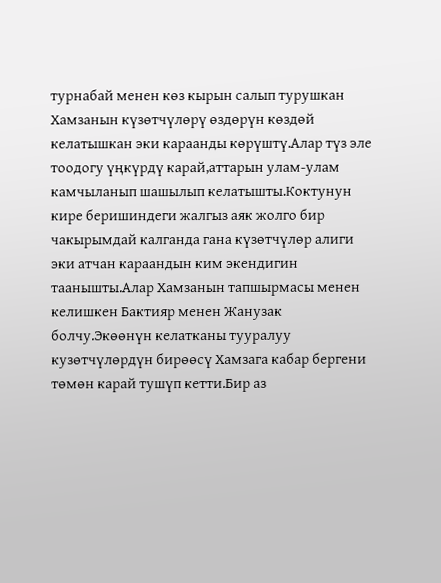турнабай менен көз кырын салып турушкан Хамзанын күзөтчүлөрү өздөрүн көздөй келатышкан эки караанды көрүштү.Алар түз эле тоодогу үңкүрдү карай,аттарын улам-улам камчыланып шашылып келатышты.Коктунун кире беришиндеги жалгыз аяк жолго бир чакырымдай калганда гана күзөтчүлөр алиги эки атчан караандын ким экендигин таанышты.Алар Хамзанын тапшырмасы менен келишкен Бактияр менен Жанузак болчу.Экөөнүн келатканы тууралуу кузөтчүлөрдүн бирөөсү Хамзага кабар бергени төмөн карай тушүп кетти.Бир аз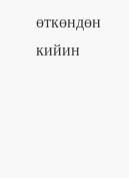өткөндөн кийин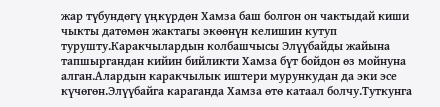жар түбундөгү үңкүрдөн Хамза баш болгон он чактыдай киши чыкты датөмөн жактагы экөөнүн келишин кутуп турушту.Каракчылардын колбашчысы Элүүбайды жайына тапшыргандан кийин бийликти Хамза бүт бойдон өз мойнуна алган.Алардын каракчылык иштери мурункудан да эки эсе күчөгөн.Элүүбайга караганда Хамза өтө катаал болчу.Туткунга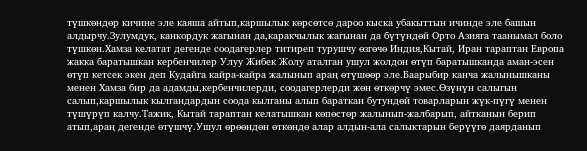түшкөндөр кичине эле каяша айтып,каршылык көрсөтсө дароо кыска убакыттын ичинде эле башын алдырчу.Зулумдук, канкордук жагынан да,каракчылык жагынан да бүтүндөй Орто Азияга таанымал боло түшкөн.Хамза келатат дегенде соодагерлер титиреп турушчу өзгөчө Индия,Кытай, Иран тараптан Европа жакка баратышкан кербенчилер Улуу Жибек Жолу аталган ушул жолдон өтүп баратышканда аман-эсен өтүп кетсек экен деп Кудайга кайра-кайра жалынып араң өтүшөөр эле.Баарыбир канча жалынышканы менен Хамза бир да адамды,кербенчилерди, соодагерлерди жөн өткөрчү эмес.Өзүнүн салыгын салып,каршылык кылгандардын соода кылганы алып бараткан бутундөй товарларын жүк-пүгү менен түшүрүп калчу.Тажик, Кытай тараптан келатышкан көпөстөр жалынып-жалбарып, айтканын берип атып,араң дегенде өтүшчү.Ушул өрөөндөн өткөндө алар алдын-ала салыктарын берүүгө даярданып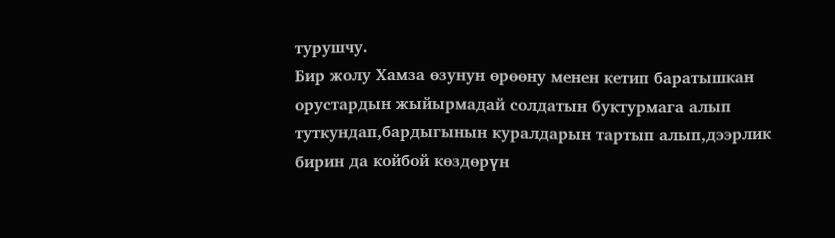турушчу.
Бир жолу Хамза өзунун өрөөну менен кетип баратышкан орустардын жыйырмадай солдатын буктурмага алып туткундап,бардыгынын куралдарын тартып алып,дээрлик бирин да койбой көздөрүн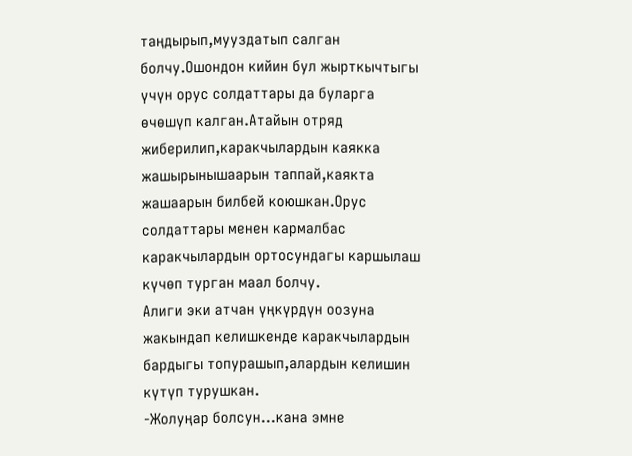таңдырып,мууздатып салган болчу.Ошондон кийин бул жырткычтыгы үчүн орус солдаттары да буларга өчөшүп калган.Атайын отряд жиберилип,каракчылардын каякка жашырынышаарын таппай,каякта жашаарын билбей коюшкан.Орус солдаттары менен кармалбас каракчылардын ортосундагы каршылаш күчөп турган маал болчу.
Алиги эки атчан үңкүрдүн оозуна жакындап келишкенде каракчылардын бардыгы топурашып,алардын келишин күтүп турушкан.
-Жолуңар болсун...кана эмне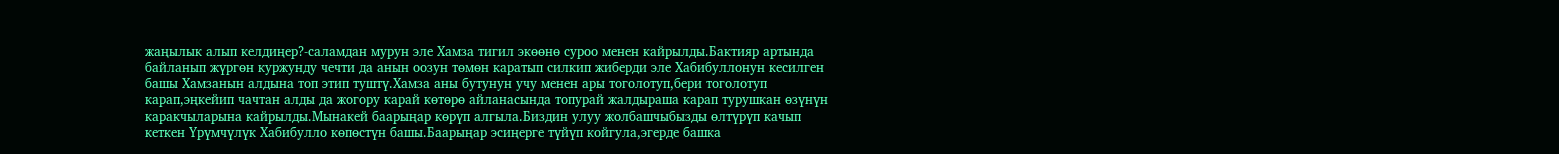жаңылык алып келдиңер?-саламдан мурун эле Хамза тигил экөөнө суроо менен кайрылды.Бактияр артында байланып жүргөн куржунду чечти да анын оозун төмөн каратып силкип жиберди эле Хабибуллонун кесилген башы Хамзанын алдына топ этип туштү.Хамза аны бутунун учу менен ары тоголотуп,бери тоголотуп карап,эңкейип чачтан алды да жогору карай көтөрө айланасында топурай жалдыраша карап турушкан өзүнүн каракчыларына кайрылды.Мынакей баарыңар көрүп алгыла.Биздин улуу жолбашчыбызды өлтүрүп качып кеткен Үрүмчүлүк Хабибулло көпөстүн башы.Баарыңар эсиңерге түйүп койгула,эгерде башка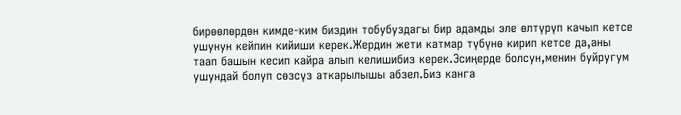бирөөлөрдөн кимде-ким биздин тобубуздагы бир адамды эле өлтүрүп качып кетсе ушунун кейпин кийиши керек.Жердин жети катмар түбүнө кирип кетсе да,аны таап башын кесип кайра алып келишибиз керек.Эсиңерде болсун,менин буйругум ушундай болуп сөзсүз аткарылышы абзел.Биз канга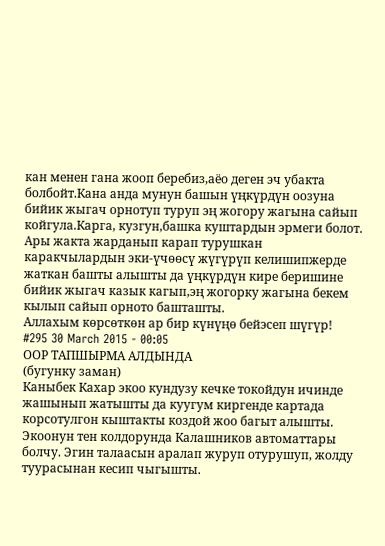кан менен гана жооп беребиз,аёо деген эч убакта болбойт.Кана анда мунун башын үңкүрдүн оозуна бийик жыгач орнотуп туруп эң жогору жагына сайып койгула.Карга, кузгун,башка куштардын эрмеги болот.
Ары жакта жарданып карап турушкан каракчылардын эки-үчөөсү жүгүрүп келишипжерде жаткан башты алышты да үңкүрдүн кире беришине бийик жыгач казык кагып,эң жогорку жагына бекем кылып сайып орното башташты.
Аллахым көрсөткөн ар бир күнүңө бейэсеп шүгүр!
#295 30 March 2015 - 00:05
ООР ТАПШЫРМА АЛДЫНДА
(бугунку заман)
Каныбек Кахар экоо кундузу кечке токойдун ичинде жашынып жатышты да куугум киргенде картада корсотулгон кыштакты коздой жоо багыт алышты. Экоонун тен колдорунда Калашников автоматтары болчу. Эгин талаасын аралап журуп отурушуп, жолду туурасынан кесип чыгышты.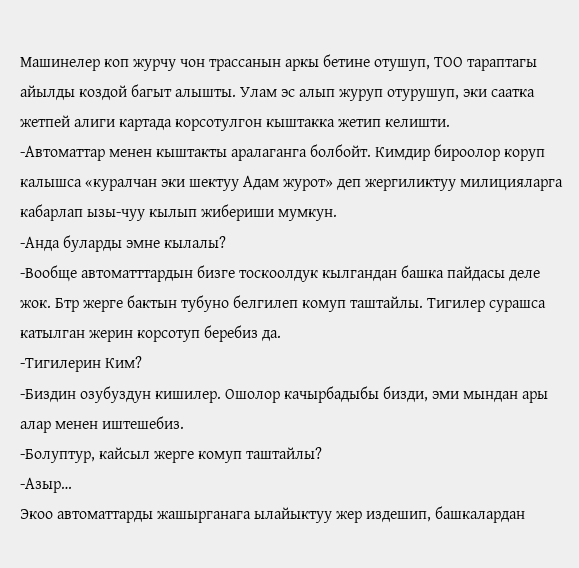Машинелер коп журчу чон трассанын аркы бетине отушуп, ТОО тараптагы айылды коздой багыт алышты. Улам эс алып журуп отурушуп, эки саатка жетпей алиги картада корсотулгон кыштакка жетип келишти.
-Автоматтар менен кыштакты аралаганга болбойт. Кимдир бироолор коруп калышса «куралчан эки шектуу Адам журот» деп жергиликтуу милицияларга кабарлап ызы-чуу кылып жибериши мумкун.
-Анда буларды эмне кылалы?
-Вообще автоматттардын бизге тоскоолдук кылгандан башка пайдасы деле жок. Бтр жерге бактын тубуно белгилеп комуп таштайлы. Тигилер сурашса катылган жерин корсотуп беребиз да.
-Тигилерин Ким?
-Биздин озубуздун кишилер. Ошолор качырбадыбы бизди, эми мындан ары алар менен иштешебиз.
-Болуптур, кайсыл жерге комуп таштайлы?
-Азыр…
Экоо автоматтарды жашырганага ылайыктуу жер издешип, башкалардан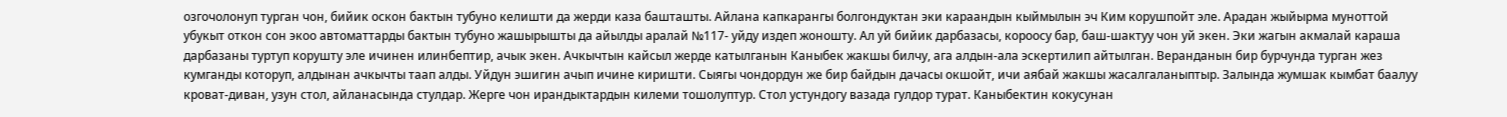озгочолонуп турган чон, бийик оскон бактын тубуно келишти да жерди каза башташты. Айлана капкарангы болгондуктан эки караандын кыймылын эч Ким корушпойт эле. Арадан жыйырма муноттой убукыт откон сон экоо автоматтарды бактын тубуно жашырышты да айылды аралай №117- уйду издеп жоношту. Ал уй бийик дарбазасы, короосу бар, баш-шактуу чон уй экен. Эки жагын акмалай караша дарбазаны туртуп корушту эле ичинен илинбептир, ачык экен. Ачкычтын кайсыл жерде катылганын Каныбек жакшы билчу, ага алдын-ала эскертилип айтылган. Веранданын бир бурчунда турган жез кумганды которуп, алдынан ачкычты таап алды. Уйдун эшигин ачып ичине киришти. Сыягы чондордун же бир байдын дачасы окшойт, ичи аябай жакшы жасалгаланыптыр. Залында жумшак кымбат баалуу кроват-диван, узун стол, айланасында стулдар. Жерге чон ирандыктардын килеми тошолуптур. Стол устундогу вазада гулдор турат. Каныбектин кокусунан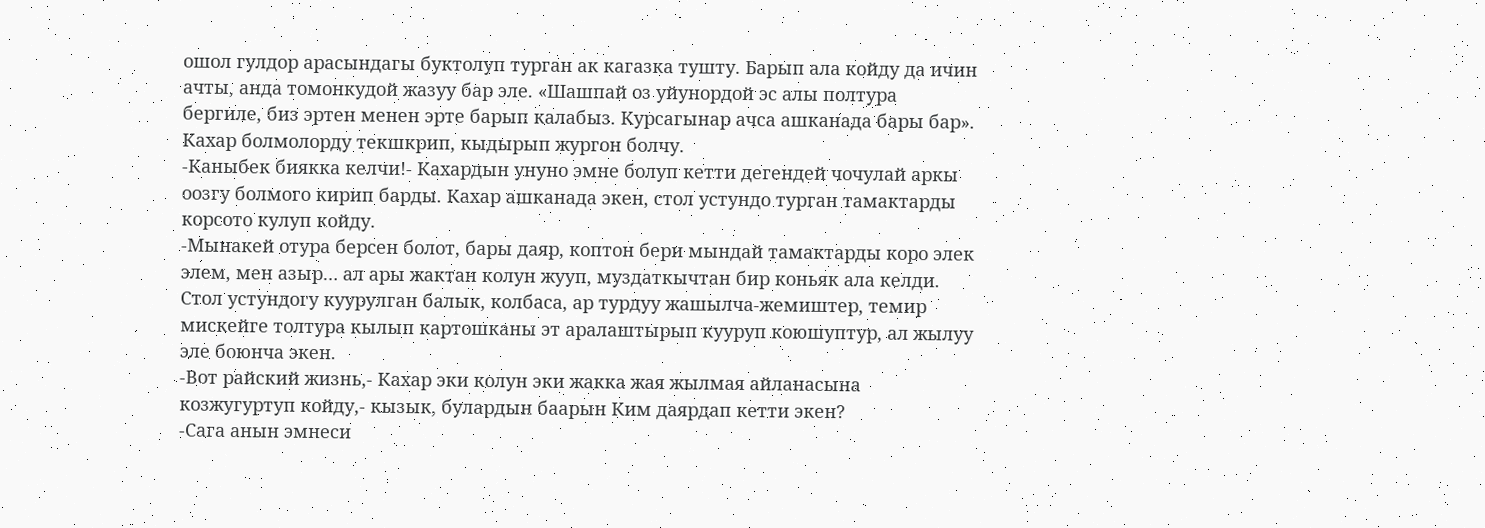ошол гулдор арасындагы буктолуп турган ак кагазка тушту. Барып ала койду да ичин ачты, анда томонкудой жазуу бар эле. «Шашпай оз уйунордой эс алы полтура бергиле, биз эртен менен эрте барып калабыз. Курсагынар ачса ашканада бары бар». Кахар болмолорду текшкрип, кыдырып жургон болчу.
-Каныбек биякка келчи!- Кахардын унуно эмне болуп кетти дегендей чочулай аркы оозгу болмого кирип барды. Кахар ашканада экен, стол устундо турган тамактарды корсото кулуп койду.
-Мынакей отура берсен болот, бары даяр, коптон бери мындай тамактарды коро элек элем, мен азыр… ал ары жактан колун жууп, муздаткычтан бир коньяк ала келди. Стол устундогу куурулган балык, колбаса, ар турдуу жашылча-жемиштер, темир мискейге толтура кылып картошканы эт аралаштырып кууруп коюшуптур, ал жылуу эле боюнча экен.
-Вот райский жизнь,- Кахар эки колун эки жакка жая жылмая айланасына козжугуртуп койду,- кызык, булардын баарын Ким даярдап кетти экен?
-Сага анын эмнеси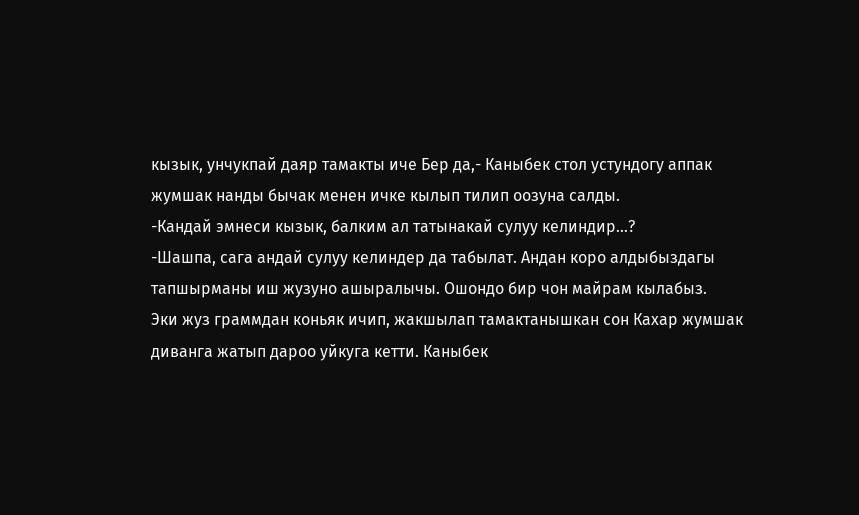кызык, унчукпай даяр тамакты иче Бер да,- Каныбек стол устундогу аппак жумшак нанды бычак менен ичке кылып тилип оозуна салды.
-Кандай эмнеси кызык, балким ал татынакай сулуу келиндир…?
-Шашпа, сага андай сулуу келиндер да табылат. Андан коро алдыбыздагы тапшырманы иш жузуно ашыралычы. Ошондо бир чон майрам кылабыз.
Эки жуз граммдан коньяк ичип, жакшылап тамактанышкан сон Кахар жумшак диванга жатып дароо уйкуга кетти. Каныбек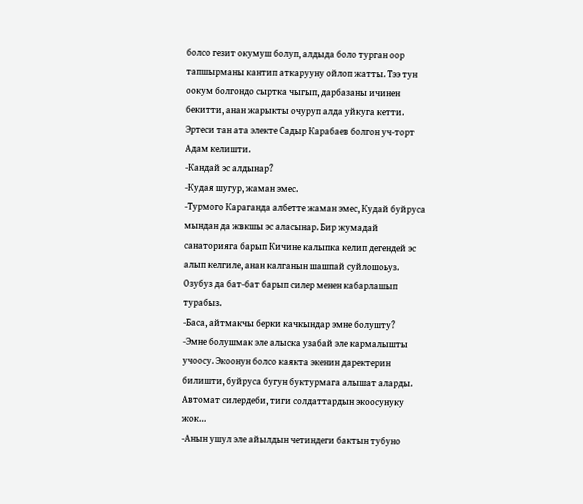болсо гезит окумуш болуп, алдыда боло турган оор тапшырманы кантип аткарууну ойлоп жатты. Тээ тун оокум болгондо сыртка чыгып, дарбазаны ичинен бекитти, анан жарыкты очуруп алда уйкуга кетти.
Эртеси тан ата электе Садыр Карабаев болгон уч-торт Адам келишти.
-Кандай эс алдынар?
-Кудая шугур, жаман эмес.
-Турмого Караганда албетте жаман эмес, Кудай буйруса мындан да жвкшы эс аласынар. Бир жумадай санаторияга барып Кичине калыпка келип дегендей эс алып келгиле, анан калганын шашпай суйлошоьуз. Озубуз да бат-бат барып силер менен кабарлашып турабыз.
-Баса, айтмакчы берки качкындар эмне болушту?
-Эмне болушмак эле алыска узабай эле кармалышты учоосу. Экоонун болсо каякта экенин даректерин билишти, буйруса бугун буктурмага алышат аларды. Автомат силердеби, тиги солдаттардын экоосунуку жок…
-Анын ушул эле айылдын четиндеги бактын тубуно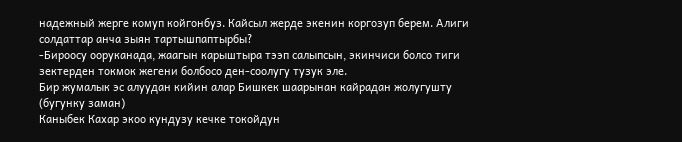надежный жерге комуп койгонбуз. Кайсыл жерде экенин коргозуп берем. Алиги солдаттар анча зыян тартышпаптырбы?
-Бироосу ооруканада, жаагын карыштыра тээп салыпсын, экинчиси болсо тиги зектерден токмок жегени болбосо ден-соолугу тузук эле.
Бир жумалык эс алуудан кийин алар Бишкек шаарынан кайрадан жолугушту
(бугунку заман)
Каныбек Кахар экоо кундузу кечке токойдун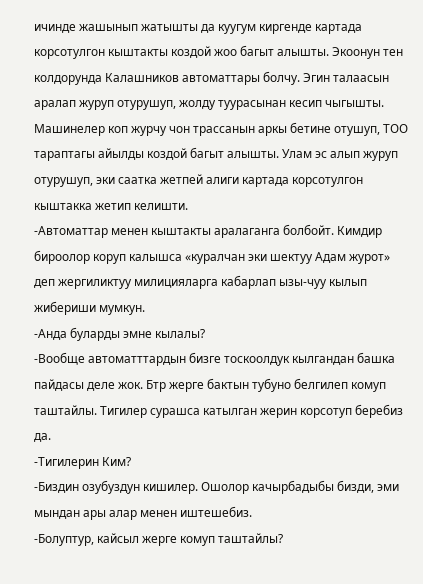ичинде жашынып жатышты да куугум киргенде картада корсотулгон кыштакты коздой жоо багыт алышты. Экоонун тен колдорунда Калашников автоматтары болчу. Эгин талаасын аралап журуп отурушуп, жолду туурасынан кесип чыгышты. Машинелер коп журчу чон трассанын аркы бетине отушуп, ТОО тараптагы айылды коздой багыт алышты. Улам эс алып журуп отурушуп, эки саатка жетпей алиги картада корсотулгон кыштакка жетип келишти.
-Автоматтар менен кыштакты аралаганга болбойт. Кимдир бироолор коруп калышса «куралчан эки шектуу Адам журот» деп жергиликтуу милицияларга кабарлап ызы-чуу кылып жибериши мумкун.
-Анда буларды эмне кылалы?
-Вообще автоматттардын бизге тоскоолдук кылгандан башка пайдасы деле жок. Бтр жерге бактын тубуно белгилеп комуп таштайлы. Тигилер сурашса катылган жерин корсотуп беребиз да.
-Тигилерин Ким?
-Биздин озубуздун кишилер. Ошолор качырбадыбы бизди, эми мындан ары алар менен иштешебиз.
-Болуптур, кайсыл жерге комуп таштайлы?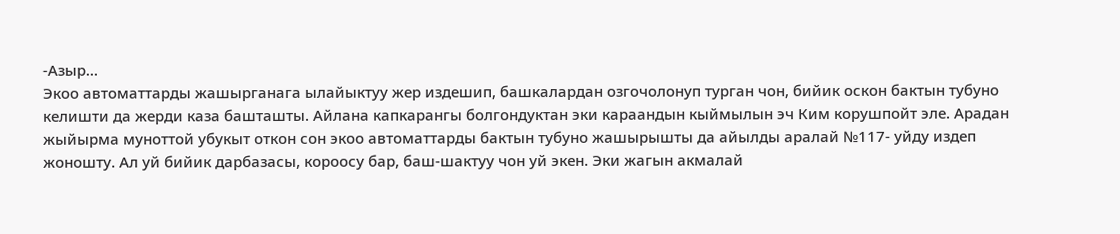-Азыр…
Экоо автоматтарды жашырганага ылайыктуу жер издешип, башкалардан озгочолонуп турган чон, бийик оскон бактын тубуно келишти да жерди каза башташты. Айлана капкарангы болгондуктан эки караандын кыймылын эч Ким корушпойт эле. Арадан жыйырма муноттой убукыт откон сон экоо автоматтарды бактын тубуно жашырышты да айылды аралай №117- уйду издеп жоношту. Ал уй бийик дарбазасы, короосу бар, баш-шактуу чон уй экен. Эки жагын акмалай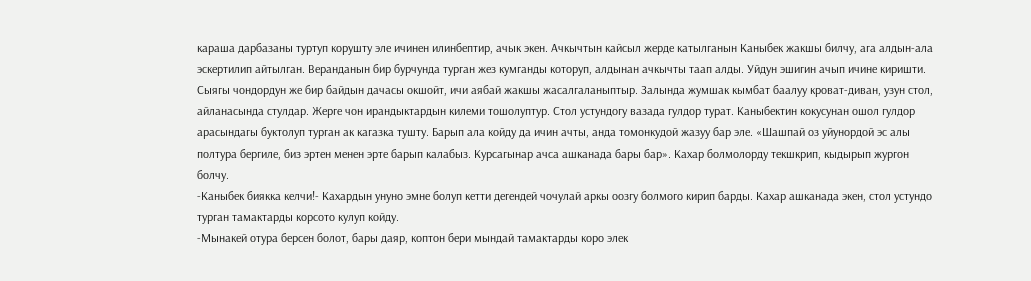караша дарбазаны туртуп корушту эле ичинен илинбептир, ачык экен. Ачкычтын кайсыл жерде катылганын Каныбек жакшы билчу, ага алдын-ала эскертилип айтылган. Веранданын бир бурчунда турган жез кумганды которуп, алдынан ачкычты таап алды. Уйдун эшигин ачып ичине киришти. Сыягы чондордун же бир байдын дачасы окшойт, ичи аябай жакшы жасалгаланыптыр. Залында жумшак кымбат баалуу кроват-диван, узун стол, айланасында стулдар. Жерге чон ирандыктардын килеми тошолуптур. Стол устундогу вазада гулдор турат. Каныбектин кокусунан ошол гулдор арасындагы буктолуп турган ак кагазка тушту. Барып ала койду да ичин ачты, анда томонкудой жазуу бар эле. «Шашпай оз уйунордой эс алы полтура бергиле, биз эртен менен эрте барып калабыз. Курсагынар ачса ашканада бары бар». Кахар болмолорду текшкрип, кыдырып жургон болчу.
-Каныбек биякка келчи!- Кахардын унуно эмне болуп кетти дегендей чочулай аркы оозгу болмого кирип барды. Кахар ашканада экен, стол устундо турган тамактарды корсото кулуп койду.
-Мынакей отура берсен болот, бары даяр, коптон бери мындай тамактарды коро элек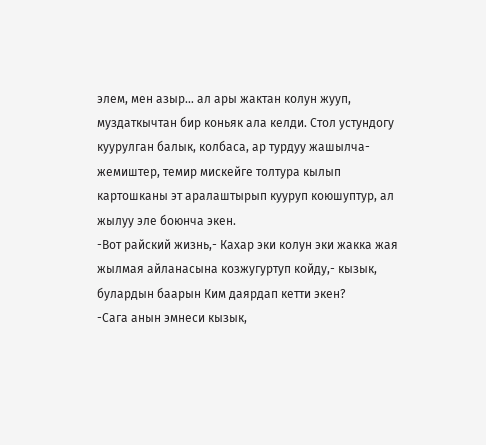элем, мен азыр… ал ары жактан колун жууп, муздаткычтан бир коньяк ала келди. Стол устундогу куурулган балык, колбаса, ар турдуу жашылча-жемиштер, темир мискейге толтура кылып картошканы эт аралаштырып кууруп коюшуптур, ал жылуу эле боюнча экен.
-Вот райский жизнь,- Кахар эки колун эки жакка жая жылмая айланасына козжугуртуп койду,- кызык, булардын баарын Ким даярдап кетти экен?
-Сага анын эмнеси кызык,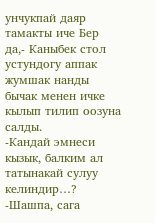унчукпай даяр тамакты иче Бер да,- Каныбек стол устундогу аппак жумшак нанды бычак менен ичке кылып тилип оозуна салды.
-Кандай эмнеси кызык, балким ал татынакай сулуу келиндир…?
-Шашпа, сага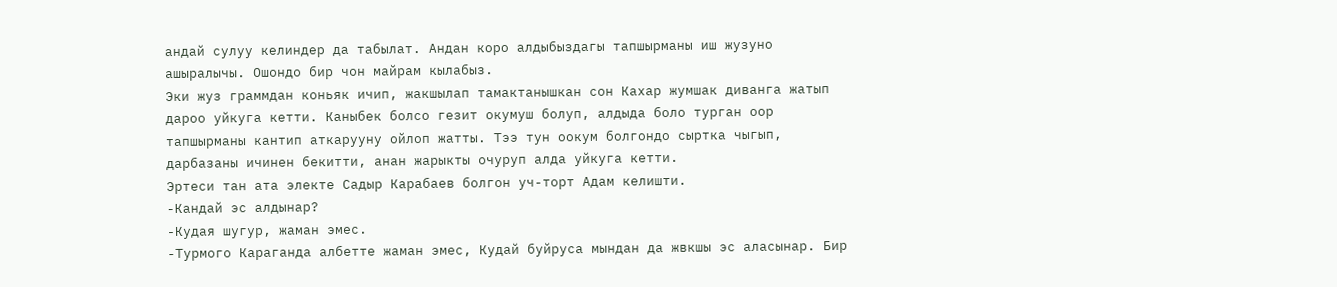андай сулуу келиндер да табылат. Андан коро алдыбыздагы тапшырманы иш жузуно ашыралычы. Ошондо бир чон майрам кылабыз.
Эки жуз граммдан коньяк ичип, жакшылап тамактанышкан сон Кахар жумшак диванга жатып дароо уйкуга кетти. Каныбек болсо гезит окумуш болуп, алдыда боло турган оор тапшырманы кантип аткарууну ойлоп жатты. Тээ тун оокум болгондо сыртка чыгып, дарбазаны ичинен бекитти, анан жарыкты очуруп алда уйкуга кетти.
Эртеси тан ата электе Садыр Карабаев болгон уч-торт Адам келишти.
-Кандай эс алдынар?
-Кудая шугур, жаман эмес.
-Турмого Караганда албетте жаман эмес, Кудай буйруса мындан да жвкшы эс аласынар. Бир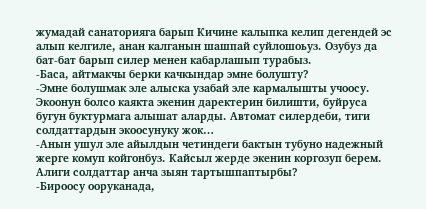жумадай санаторияга барып Кичине калыпка келип дегендей эс алып келгиле, анан калганын шашпай суйлошоьуз. Озубуз да бат-бат барып силер менен кабарлашып турабыз.
-Баса, айтмакчы берки качкындар эмне болушту?
-Эмне болушмак эле алыска узабай эле кармалышты учоосу. Экоонун болсо каякта экенин даректерин билишти, буйруса бугун буктурмага алышат аларды. Автомат силердеби, тиги солдаттардын экоосунуку жок…
-Анын ушул эле айылдын четиндеги бактын тубуно надежный жерге комуп койгонбуз. Кайсыл жерде экенин коргозуп берем. Алиги солдаттар анча зыян тартышпаптырбы?
-Бироосу ооруканада,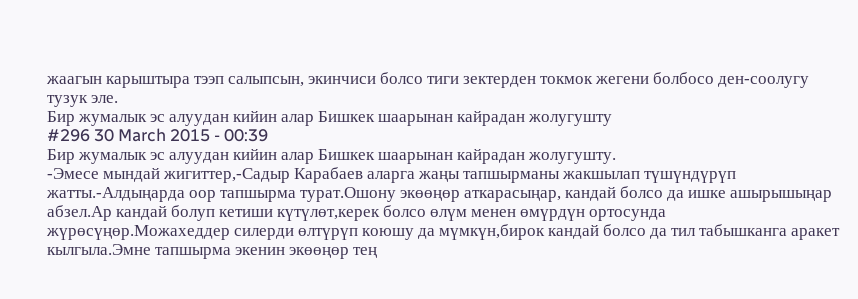жаагын карыштыра тээп салыпсын, экинчиси болсо тиги зектерден токмок жегени болбосо ден-соолугу тузук эле.
Бир жумалык эс алуудан кийин алар Бишкек шаарынан кайрадан жолугушту
#296 30 March 2015 - 00:39
Бир жумалык эс алуудан кийин алар Бишкек шаарынан кайрадан жолугушту.
-Эмесе мындай жигиттер,-Садыр Карабаев аларга жаңы тапшырманы жакшылап түшүндүрүп жатты.-Алдыңарда оор тапшырма турат.Ошону экөөңөр аткарасыңар, кандай болсо да ишке ашырышыңар абзел.Ар кандай болуп кетиши күтүлөт,керек болсо өлүм менен өмүрдүн ортосунда жүрөсүңөр.Можахеддер силерди өлтүрүп коюшу да мүмкүн,бирок кандай болсо да тил табышканга аракет кылгыла.Эмне тапшырма экенин экөөңөр тең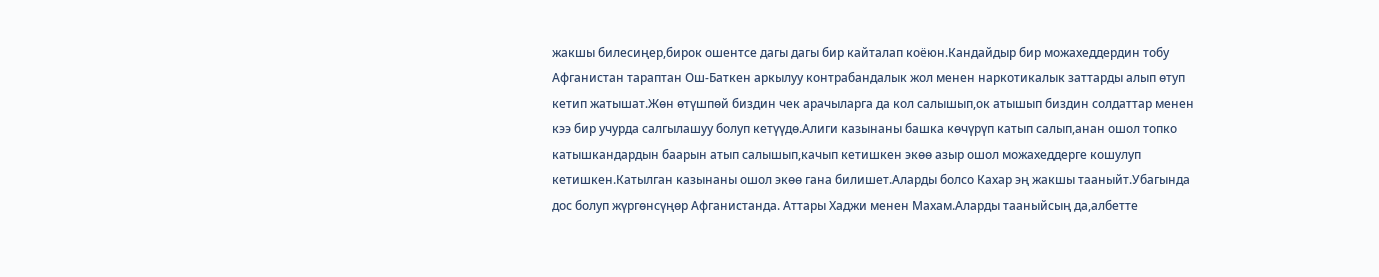жакшы билесиңер,бирок ошентсе дагы дагы бир кайталап коёюн.Кандайдыр бир можахеддердин тобу Афганистан тараптан Ош-Баткен аркылуу контрабандалык жол менен наркотикалык заттарды алып өтуп кетип жатышат.Жөн өтүшпөй биздин чек арачыларга да кол салышып,ок атышып биздин солдаттар менен кээ бир учурда салгылашуу болуп кетүүдө.Алиги казынаны башка көчүрүп катып салып,анан ошол топко катышкандардын баарын атып салышып,качып кетишкен экөө азыр ошол можахеддерге кошулуп кетишкен.Катылган казынаны ошол экөө гана билишет.Аларды болсо Кахар эң жакшы тааныйт.Убагында дос болуп жүргөнсүңөр Афганистанда. Аттары Хаджи менен Махам.Аларды тааныйсың да,албетте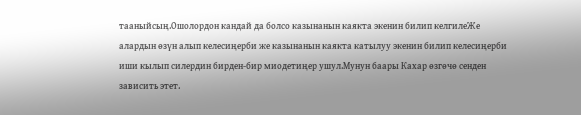тааныйсың.Ошолордон кандай да болсо казынанын каякта экенин билип келгилеЖе алардын өзүн алып келесиңерби же казынанын каякта катылуу экенин билип келесиңерби иши кылып силердин бирден-бир миодетиңер ушул.Мунун баары Кахар өзгөчө сенден зависить этет.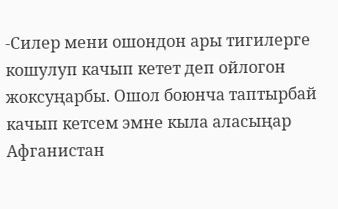-Силер мени ошондон ары тигилерге кошулуп качып кетет деп ойлогон жоксуңарбы. Ошол боюнча таптырбай качып кетсем эмне кыла аласыңар Афганистан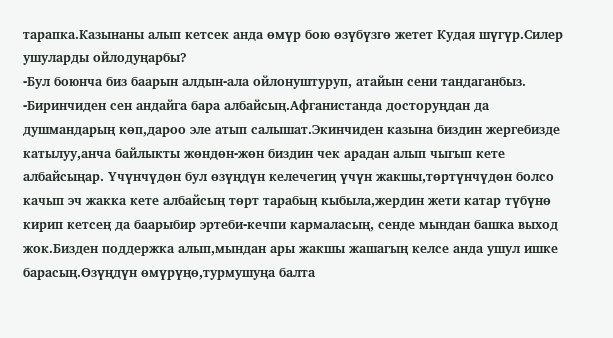тарапка.Казынаны алып кетсек анда өмүр бою өзүбүзгө жетет Кудая шүгүр.Силер ушуларды ойлодуңарбы?
-Бул боюнча биз баарын алдын-ала ойлонуштуруп, атайын сени тандаганбыз.
-Биринчиден сен андайга бара албайсың.Афганистанда досторуңдан да душмандарың көп,дароо эле атып салышат.Экинчиден казына биздин жергебизде катылуу,анча байлыкты жөндөн-жөн биздин чек арадан алып чыгып кете албайсыңар. Үчүнчүдөн бул өзүңдүн келечегиң үчүн жакшы,төртүнчүдөн болсо качып эч жакка кете албайсың төрт тарабың кыбыла,жердин жети катар түбүнө кирип кетсең да баарыбир эртеби-кечпи кармаласың, сенде мындан башка выход жок.Бизден поддержка алып,мындан ары жакшы жашагың келсе анда ушул ишке барасың.Өзүңдүн өмүрүңө,турмушуңа балта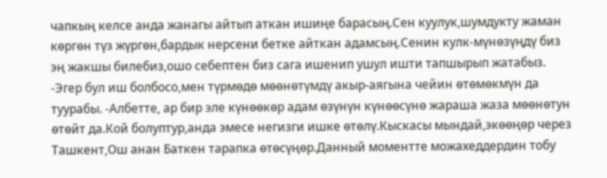чапкың келсе анда жанагы айтып аткан ишиңе барасың.Сен куулук,шумдукту жаман көргөн түз жүргөн,бардык нерсени бетке айткан адамсың.Сенин кулк-мүнөзүңдү биз эң жакшы билебиз,ошо себептен биз сага ишенип ушул ишти тапшырып жатабыз. -Эгер бул иш болбосо,мен түрмөдө мөөнөтүмдү акыр-аягына чейин өтөмөкмүн да туурабы. -Албетте, ар бир эле күнөөкөр адам өзүнүн күнөөсүнө жараша жаза мөөнөтун өтөйт да.Кой болуптур,анда эмесе негизги ишке өтөлү.Кыскасы мындай,экөөңөр через Ташкент,Ош анан Баткен тарапка өтөсүңөр.Данный моментте можахеддердин тобу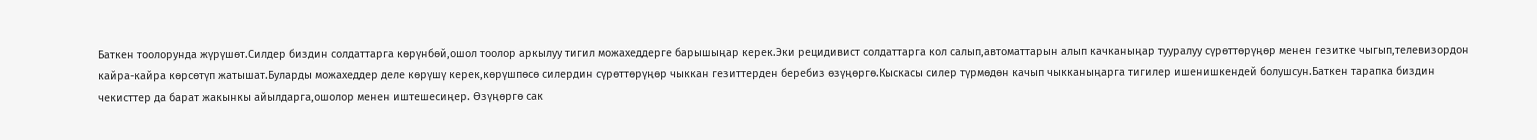Баткен тоолорунда жүрүшөт.Силдер биздин солдаттарга көрүнбөй,ошол тоолор аркылуу тигил можахеддерге барышыңар керек.Эки рецидивист солдаттарга кол салып,автоматтарын алып качканыңар тууралуу сүрөттөрүңөр менен гезитке чыгып,телевизордон кайра-кайра көрсөтүп жатышат.Буларды можахеддер деле көрүшү керек,көрүшпөсө силердин сүрөттөрүңөр чыккан гезиттерден беребиз өзүңөргө.Кыскасы силер түрмөдөн качып чыкканыңарга тигилер ишенишкендей болушсун.Баткен тарапка биздин чекисттер да барат жакынкы айылдарга,ошолор менен иштешесиңер. Өзүңөргө сак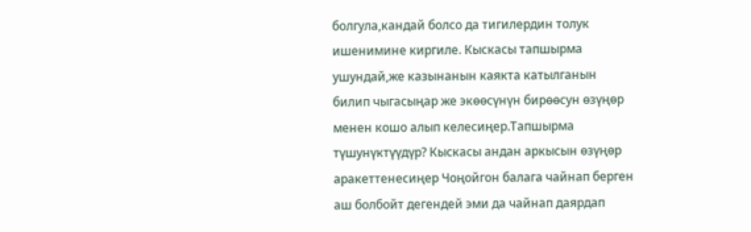болгула,кандай болсо да тигилердин толук ишенимине киргиле. Кыскасы тапшырма ушундай,же казынанын каякта катылганын билип чыгасыңар же экөөсүнүн бирөөсун өзүңөр менен кошо алып келесиңер.Тапшырма түшунүктүүдүр? Кыскасы андан аркысын өзүңөр аракеттенесиңер Чоңойгон балага чайнап берген аш болбойт дегендей эми да чайнап даярдап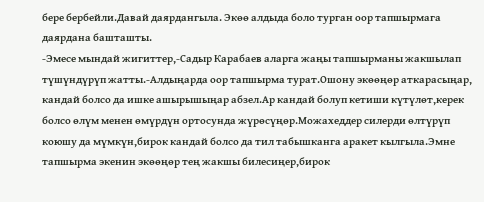бере бербейли.Давай даярдангыла. Экөө алдыда боло турган оор тапшырмага даярдана башташты.
-Эмесе мындай жигиттер,-Садыр Карабаев аларга жаңы тапшырманы жакшылап түшүндүрүп жатты.-Алдыңарда оор тапшырма турат.Ошону экөөңөр аткарасыңар, кандай болсо да ишке ашырышыңар абзел.Ар кандай болуп кетиши күтүлөт,керек болсо өлүм менен өмүрдүн ортосунда жүрөсүңөр.Можахеддер силерди өлтүрүп коюшу да мүмкүн,бирок кандай болсо да тил табышканга аракет кылгыла.Эмне тапшырма экенин экөөңөр тең жакшы билесиңер,бирок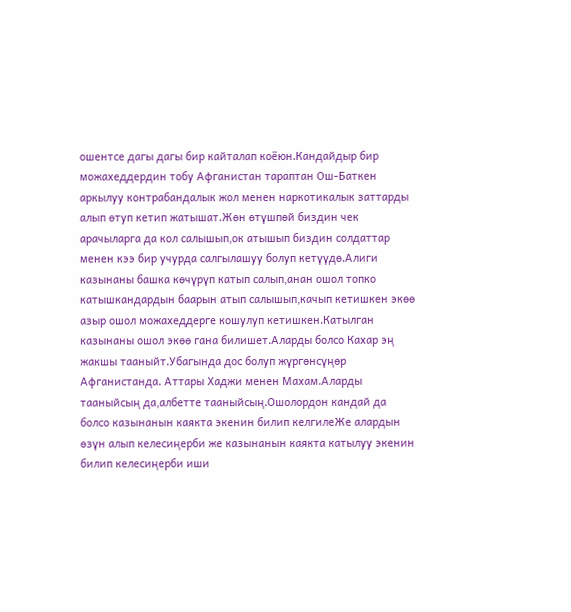ошентсе дагы дагы бир кайталап коёюн.Кандайдыр бир можахеддердин тобу Афганистан тараптан Ош-Баткен аркылуу контрабандалык жол менен наркотикалык заттарды алып өтуп кетип жатышат.Жөн өтүшпөй биздин чек арачыларга да кол салышып,ок атышып биздин солдаттар менен кээ бир учурда салгылашуу болуп кетүүдө.Алиги казынаны башка көчүрүп катып салып,анан ошол топко катышкандардын баарын атып салышып,качып кетишкен экөө азыр ошол можахеддерге кошулуп кетишкен.Катылган казынаны ошол экөө гана билишет.Аларды болсо Кахар эң жакшы тааныйт.Убагында дос болуп жүргөнсүңөр Афганистанда. Аттары Хаджи менен Махам.Аларды тааныйсың да,албетте тааныйсың.Ошолордон кандай да болсо казынанын каякта экенин билип келгилеЖе алардын өзүн алып келесиңерби же казынанын каякта катылуу экенин билип келесиңерби иши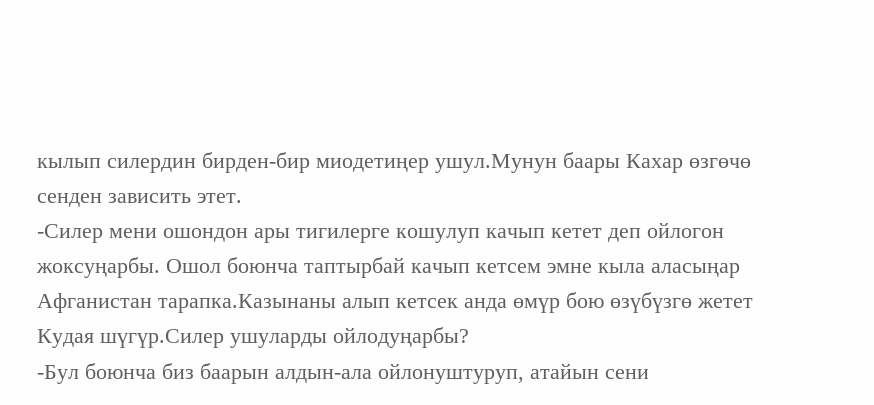кылып силердин бирден-бир миодетиңер ушул.Мунун баары Кахар өзгөчө сенден зависить этет.
-Силер мени ошондон ары тигилерге кошулуп качып кетет деп ойлогон жоксуңарбы. Ошол боюнча таптырбай качып кетсем эмне кыла аласыңар Афганистан тарапка.Казынаны алып кетсек анда өмүр бою өзүбүзгө жетет Кудая шүгүр.Силер ушуларды ойлодуңарбы?
-Бул боюнча биз баарын алдын-ала ойлонуштуруп, атайын сени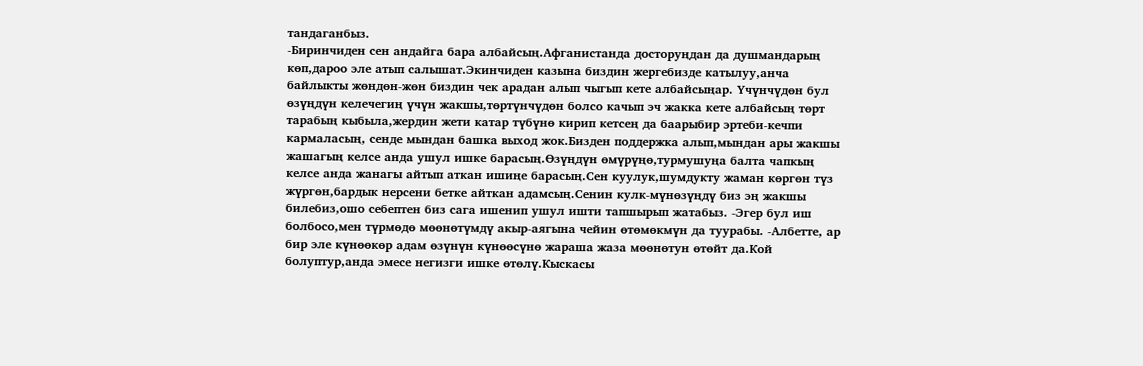тандаганбыз.
-Биринчиден сен андайга бара албайсың.Афганистанда досторуңдан да душмандарың көп,дароо эле атып салышат.Экинчиден казына биздин жергебизде катылуу,анча байлыкты жөндөн-жөн биздин чек арадан алып чыгып кете албайсыңар. Үчүнчүдөн бул өзүңдүн келечегиң үчүн жакшы,төртүнчүдөн болсо качып эч жакка кете албайсың төрт тарабың кыбыла,жердин жети катар түбүнө кирип кетсең да баарыбир эртеби-кечпи кармаласың, сенде мындан башка выход жок.Бизден поддержка алып,мындан ары жакшы жашагың келсе анда ушул ишке барасың.Өзүңдүн өмүрүңө,турмушуңа балта чапкың келсе анда жанагы айтып аткан ишиңе барасың.Сен куулук,шумдукту жаман көргөн түз жүргөн,бардык нерсени бетке айткан адамсың.Сенин кулк-мүнөзүңдү биз эң жакшы билебиз,ошо себептен биз сага ишенип ушул ишти тапшырып жатабыз. -Эгер бул иш болбосо,мен түрмөдө мөөнөтүмдү акыр-аягына чейин өтөмөкмүн да туурабы. -Албетте, ар бир эле күнөөкөр адам өзүнүн күнөөсүнө жараша жаза мөөнөтун өтөйт да.Кой болуптур,анда эмесе негизги ишке өтөлү.Кыскасы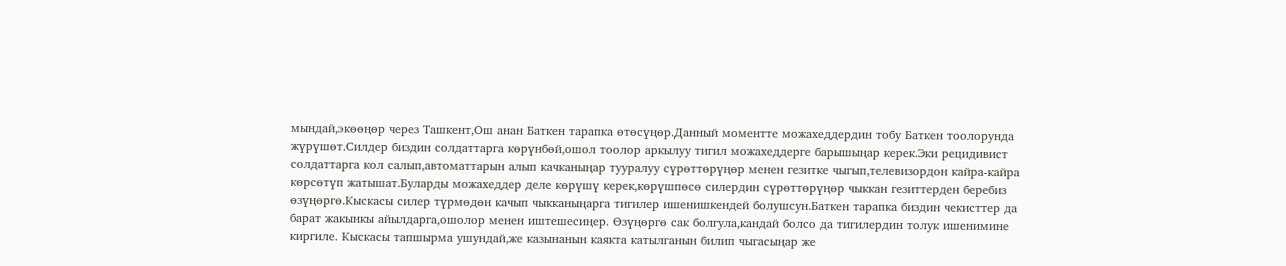мындай,экөөңөр через Ташкент,Ош анан Баткен тарапка өтөсүңөр.Данный моментте можахеддердин тобу Баткен тоолорунда жүрүшөт.Силдер биздин солдаттарга көрүнбөй,ошол тоолор аркылуу тигил можахеддерге барышыңар керек.Эки рецидивист солдаттарга кол салып,автоматтарын алып качканыңар тууралуу сүрөттөрүңөр менен гезитке чыгып,телевизордон кайра-кайра көрсөтүп жатышат.Буларды можахеддер деле көрүшү керек,көрүшпөсө силердин сүрөттөрүңөр чыккан гезиттерден беребиз өзүңөргө.Кыскасы силер түрмөдөн качып чыкканыңарга тигилер ишенишкендей болушсун.Баткен тарапка биздин чекисттер да барат жакынкы айылдарга,ошолор менен иштешесиңер. Өзүңөргө сак болгула,кандай болсо да тигилердин толук ишенимине киргиле. Кыскасы тапшырма ушундай,же казынанын каякта катылганын билип чыгасыңар же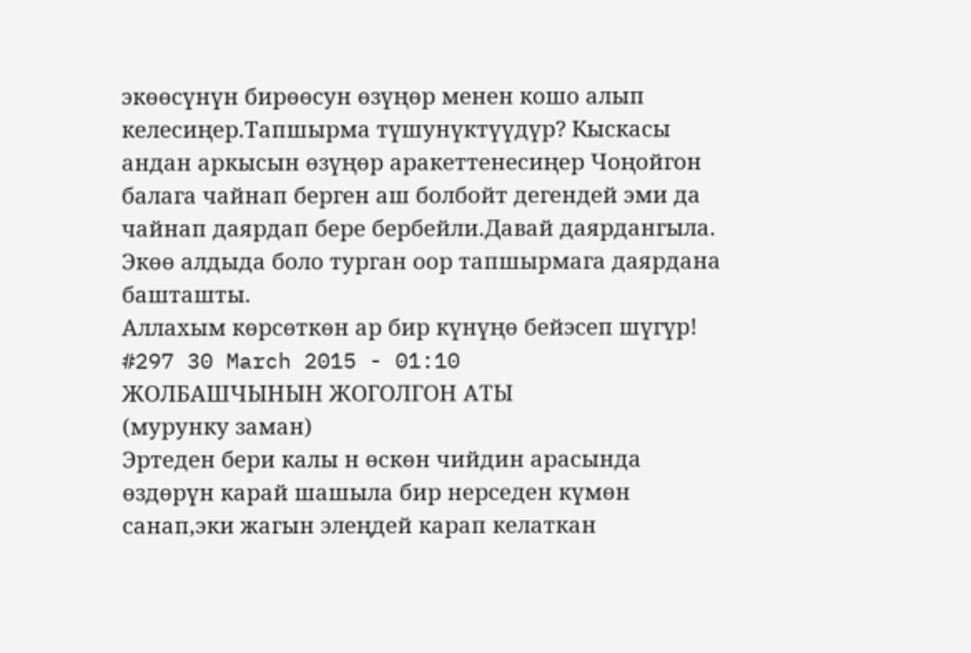экөөсүнүн бирөөсун өзүңөр менен кошо алып келесиңер.Тапшырма түшунүктүүдүр? Кыскасы андан аркысын өзүңөр аракеттенесиңер Чоңойгон балага чайнап берген аш болбойт дегендей эми да чайнап даярдап бере бербейли.Давай даярдангыла. Экөө алдыда боло турган оор тапшырмага даярдана башташты.
Аллахым көрсөткөн ар бир күнүңө бейэсеп шүгүр!
#297 30 March 2015 - 01:10
ЖОЛБАШЧЫНЫН ЖОГОЛГОН АТЫ
(мурунку заман)
Эртеден бери калы н өскөн чийдин арасында өздөрүн карай шашыла бир нерседен күмөн санап,эки жагын элеңдей карап келаткан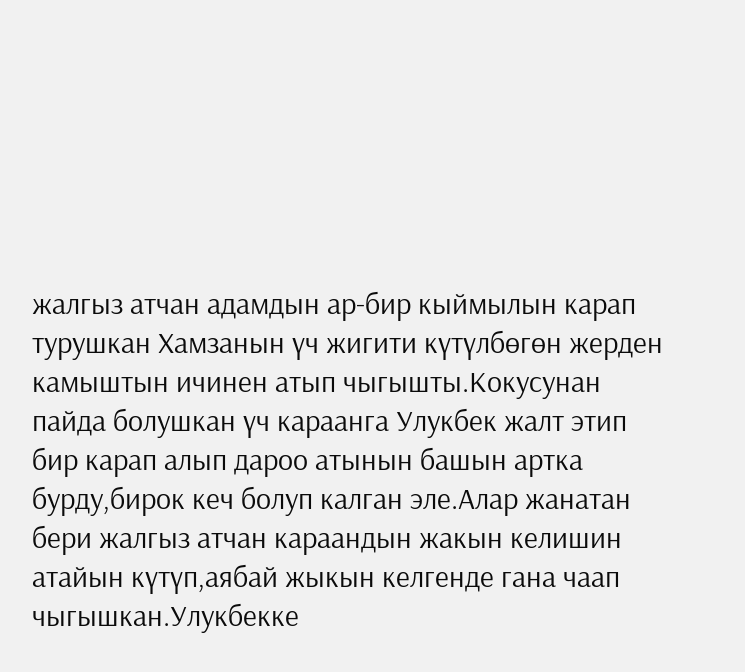жалгыз атчан адамдын ар-бир кыймылын карап турушкан Хамзанын үч жигити күтүлбөгөн жерден камыштын ичинен атып чыгышты.Кокусунан пайда болушкан үч караанга Улукбек жалт этип бир карап алып дароо атынын башын артка бурду,бирок кеч болуп калган эле.Алар жанатан бери жалгыз атчан караандын жакын келишин атайын күтүп,аябай жыкын келгенде гана чаап чыгышкан.Улукбекке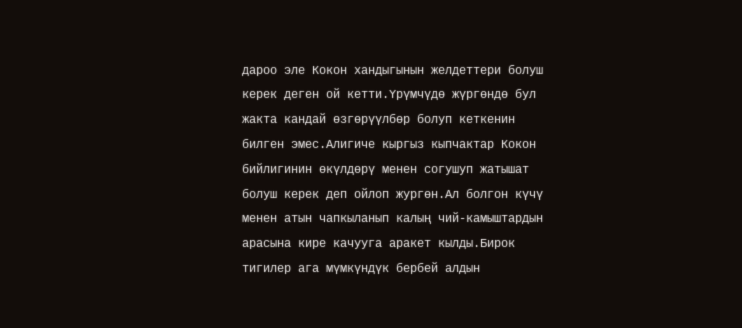дароо эле Кокон хандыгынын желдеттери болуш керек деген ой кетти.Үрүмчүдө жүргөндө бул жакта кандай өзгөрүүлбөр болуп кеткенин билген эмес.Алигиче кыргыз кыпчактар Кокон бийлигинин өкүлдөрү менен согушуп жатышат болуш керек деп ойлоп жургөн.Ал болгон күчү менен атын чапкыланып калың чий-камыштардын арасына кире качууга аракет кылды.Бирок тигилер ага мүмкүндүк бербей алдын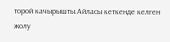торой качырышты.Айласы кеткенде келген жолу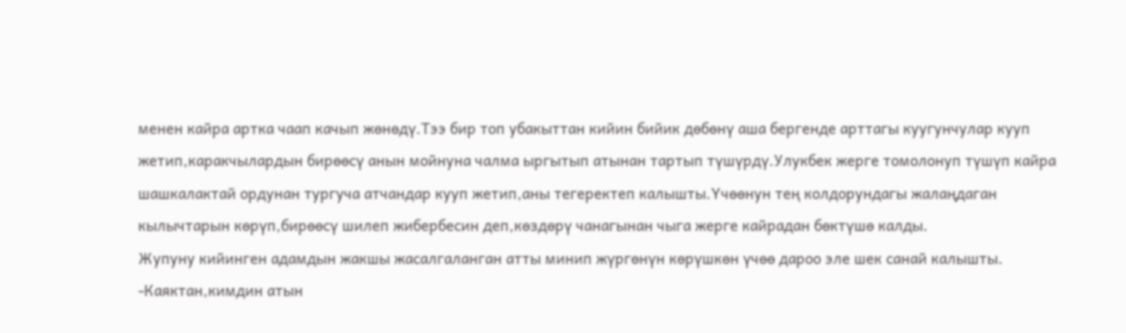менен кайра артка чаап качып жөнөдү.Тээ бир топ убакыттан кийин бийик дөбөнү аша бергенде арттагы куугунчулар кууп жетип,каракчылардын бирөөсү анын мойнуна чалма ыргытып атынан тартып түшүрдү.Улукбек жерге томолонуп түшүп кайра шашкалактай ордунан тургуча атчандар кууп жетип,аны тегеректеп калышты.Үчөөнун тең колдорундагы жалаңдаган кылычтарын көрүп,бирөөсү шилеп жибербесин деп,көздөрү чанагынан чыга жерге кайрадан бөктүшө калды.
Жупуну кийинген адамдын жакшы жасалгаланган атты минип жүргөнүн көрүшкөн үчөө дароо эле шек санай калышты.
-Каяктан,кимдин атын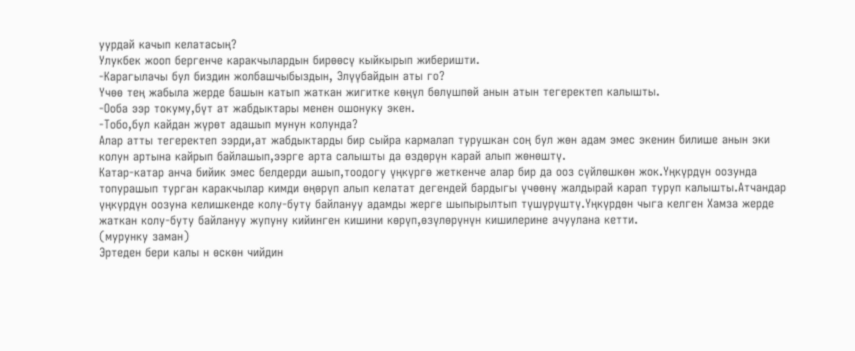уурдай качып келатасың?
Улукбек жооп бергенче каракчылардын бирөөсү кыйкырып жиберишти.
-Карагылачы бул биздин жолбашчыбыздын, Элүүбайдын аты го?
Үчөө тең жабыла жерде башын катып жаткан жигитке көңүл бөлүшпөй анын атын тегеректеп калышты.
-Ооба ээр токуму,бүт ат жабдыктары менен ошонуку экен.
-Тобо,бул кайдан жүрөт адашып мунун колунда?
Алар атты тегеректеп ээрди,ат жабдыктарды бир сыйра кармалап турушкан соң бул жөн адам эмес экенин билише анын эки колун артына кайрып байлашып,ээрге арта салышты да өздөрүн карай алып жөнөштү.
Катар-катар анча бийик эмес белдерди ашып,тоодогу үңкүргө жеткенче алар бир да ооз сүйлөшкөн жок.Үңкүрдүн оозунда топурашып турган каракчылар кимди өңөрүп алып келатат дегендей бардыгы үчөөнү жалдырай карап туруп калышты.Атчандар үңкүрдүн оозуна келишкенде колу-буту байлануу адамды жерге шыпырылтып түшүрүштү.Үңкүрдөн чыга келген Хамза жерде жаткан колу-буту байлануу жупуну кийинген кишини көрүп,өзүлөрүнүн кишилерине ачуулана кетти.
(мурунку заман)
Эртеден бери калы н өскөн чийдин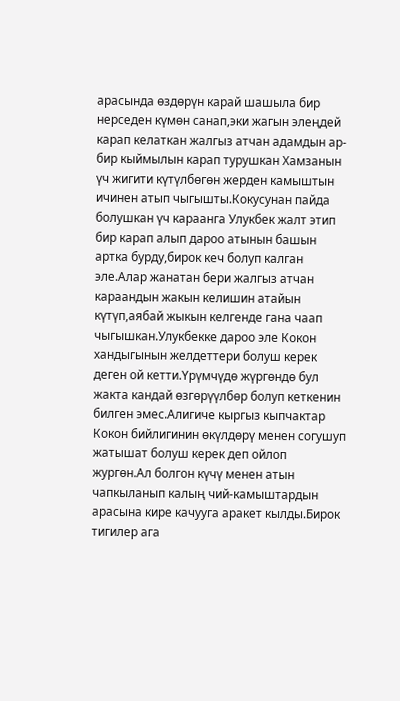арасында өздөрүн карай шашыла бир нерседен күмөн санап,эки жагын элеңдей карап келаткан жалгыз атчан адамдын ар-бир кыймылын карап турушкан Хамзанын үч жигити күтүлбөгөн жерден камыштын ичинен атып чыгышты.Кокусунан пайда болушкан үч караанга Улукбек жалт этип бир карап алып дароо атынын башын артка бурду,бирок кеч болуп калган эле.Алар жанатан бери жалгыз атчан караандын жакын келишин атайын күтүп,аябай жыкын келгенде гана чаап чыгышкан.Улукбекке дароо эле Кокон хандыгынын желдеттери болуш керек деген ой кетти.Үрүмчүдө жүргөндө бул жакта кандай өзгөрүүлбөр болуп кеткенин билген эмес.Алигиче кыргыз кыпчактар Кокон бийлигинин өкүлдөрү менен согушуп жатышат болуш керек деп ойлоп жургөн.Ал болгон күчү менен атын чапкыланып калың чий-камыштардын арасына кире качууга аракет кылды.Бирок тигилер ага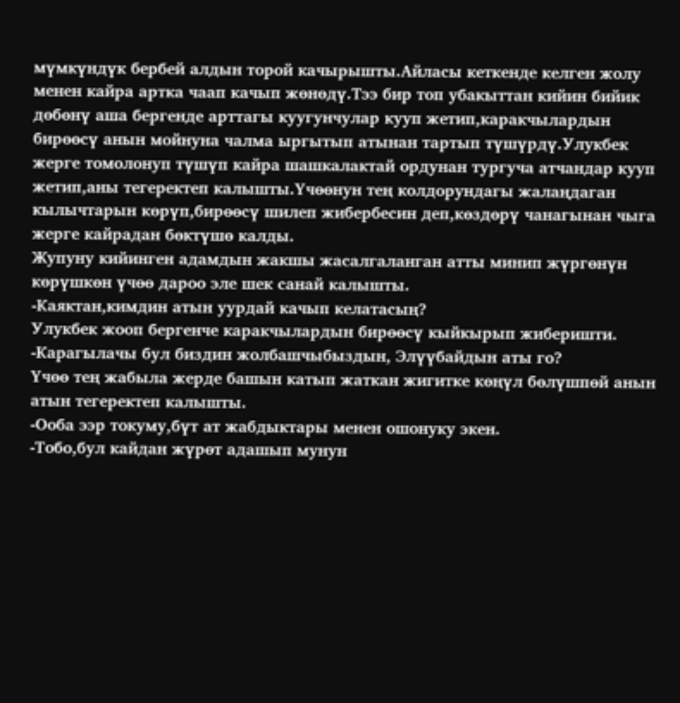мүмкүндүк бербей алдын торой качырышты.Айласы кеткенде келген жолу менен кайра артка чаап качып жөнөдү.Тээ бир топ убакыттан кийин бийик дөбөнү аша бергенде арттагы куугунчулар кууп жетип,каракчылардын бирөөсү анын мойнуна чалма ыргытып атынан тартып түшүрдү.Улукбек жерге томолонуп түшүп кайра шашкалактай ордунан тургуча атчандар кууп жетип,аны тегеректеп калышты.Үчөөнун тең колдорундагы жалаңдаган кылычтарын көрүп,бирөөсү шилеп жибербесин деп,көздөрү чанагынан чыга жерге кайрадан бөктүшө калды.
Жупуну кийинген адамдын жакшы жасалгаланган атты минип жүргөнүн көрүшкөн үчөө дароо эле шек санай калышты.
-Каяктан,кимдин атын уурдай качып келатасың?
Улукбек жооп бергенче каракчылардын бирөөсү кыйкырып жиберишти.
-Карагылачы бул биздин жолбашчыбыздын, Элүүбайдын аты го?
Үчөө тең жабыла жерде башын катып жаткан жигитке көңүл бөлүшпөй анын атын тегеректеп калышты.
-Ооба ээр токуму,бүт ат жабдыктары менен ошонуку экен.
-Тобо,бул кайдан жүрөт адашып мунун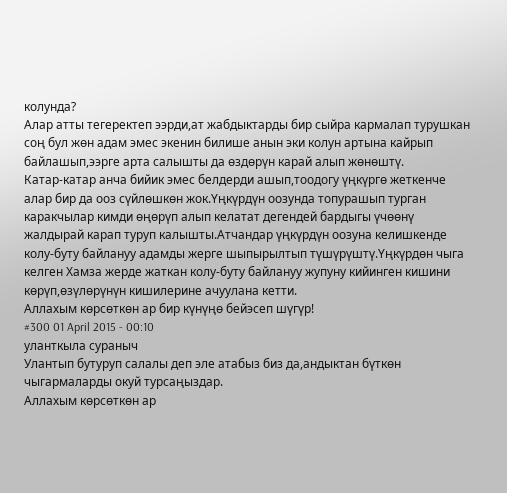колунда?
Алар атты тегеректеп ээрди,ат жабдыктарды бир сыйра кармалап турушкан соң бул жөн адам эмес экенин билише анын эки колун артына кайрып байлашып,ээрге арта салышты да өздөрүн карай алып жөнөштү.
Катар-катар анча бийик эмес белдерди ашып,тоодогу үңкүргө жеткенче алар бир да ооз сүйлөшкөн жок.Үңкүрдүн оозунда топурашып турган каракчылар кимди өңөрүп алып келатат дегендей бардыгы үчөөнү жалдырай карап туруп калышты.Атчандар үңкүрдүн оозуна келишкенде колу-буту байлануу адамды жерге шыпырылтып түшүрүштү.Үңкүрдөн чыга келген Хамза жерде жаткан колу-буту байлануу жупуну кийинген кишини көрүп,өзүлөрүнүн кишилерине ачуулана кетти.
Аллахым көрсөткөн ар бир күнүңө бейэсеп шүгүр!
#300 01 April 2015 - 00:10
уланткыла сураныч
Улантып бутуруп салалы деп эле атабыз биз да,андыктан бүткөн чыгармаларды окуй турсаңыздар.
Аллахым көрсөткөн ар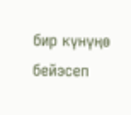бир күнүңө бейэсеп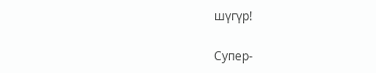шүгүр!

Супер-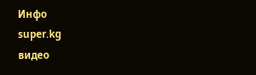Инфо
super.kg
видео